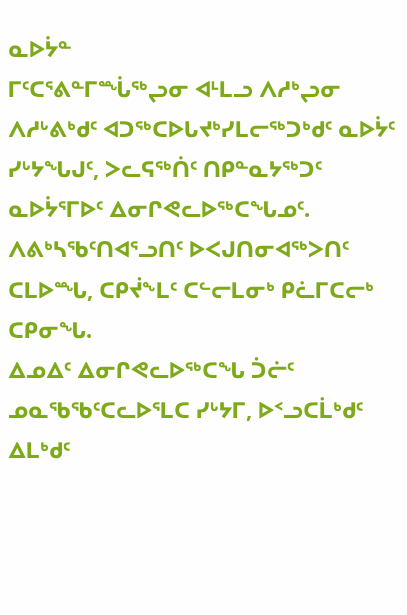ᓇᐅᔮᓐ
ᒥᑦᑕᕐᕕᓐᒥᙶᖅᖢᓂ ᐊᒻᒪᓗ ᐱᓱᒃᖢᓂ ᐱᓱᒡᕕᒃᑯᑦ ᐊᑐᖅᑕᐅᒐᔪᒃᓯᒪᓕᖅᑐᒃᑯᑦ ᓇᐅᔮᑦ ᓯᒡᔭᖓᒍᑦ, ᐳᓚᕋᖅᑏᑦ ᑎᑭᓐᓇᔭᖅᑐᑦ ᓇᐅᔮᕐᒥᐅᑦ ᐃᓂᒋᕙᓚᐅᖅᑕᖓᓄᑦ. ᐱᕕᒃᓴᖃᑦᑎᐊᕐᓗᑎᑦ ᐅᐸᒍᑎᓂᐊᖅᐳᑎᑦ ᑕᒪᐅᙵ, ᑕᑭᔫᖕᒪᑦ ᑕᓪᓕᒪᓂᒃ ᑭᓛᒥᑕᓕᒃ ᑕᑭᓂᖓ.
ᐃᓄᐃᑦ ᐃᓂᒋᕙᓚᐅᖅᑕᖓ ᑑᓖᑦ ᓄᓇᖃᖃᑦᑕᓚᐅᕐᒪᑕ ᓯᒡᔭᒥ, ᐅᑉᓗᑕᒫᒃᑯᑦ ᐃᒪᒃᑯᑦ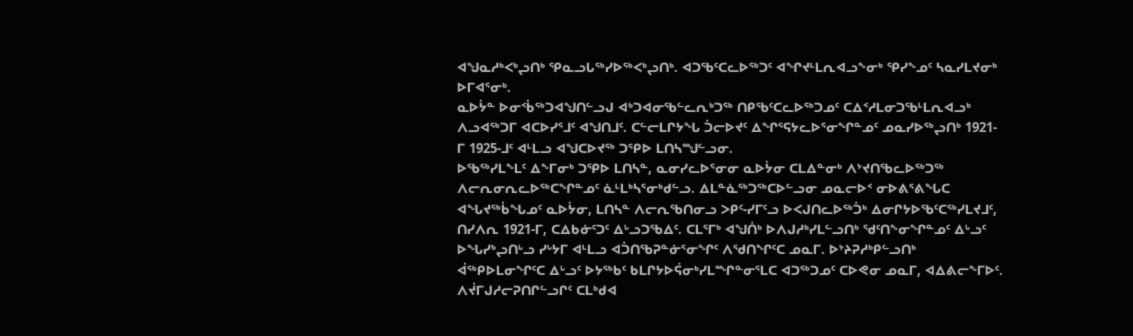ᐊᖑᓇᓱᒃᐸᒃᖢᑎᒃ ᕿᓇᓗᒐᖅᓯᐅᖅᐸᒃᖢᑎᒃ. ᐊᑐᖃᑦᑕᓚᐅᖅᑐᑦ ᐊᖏᔪᒻᒪᕆᐊᓗᖕᓂᒃ ᕿᓯᖕᓄᑦ ᓴᓇᓯᒪᔪᓂᒃ ᐅᒥᐊᕐᓂᒃ.
ᓇᐅᔮᓐ ᐅᓂᑉᑳᖅᑐᐊᖑᑎᓪᓗᒍ ᐊᒃᑐᐊᓂᖃᓪᓚᕆᒃᑐᖅ ᑎᑭᖃᑦᑕᓚᐅᖅᑐᓄᑦ ᑕᐃᑉᓱᒪᓂᑐᖃᒻᒪᕆᐊᓗᒃ ᐱᓗᐊᖅᑐᒥ ᐊᑕᐅᓯᕐᒧᑦ ᐊᖑᑎᒧᑦ. ᑕᓪᓕᒪᒋᔭᖓ ᑑᓕᐅᔪᑦ ᐃᖏᕐᕋᔭᓚᐅᕐᓂᖏᓐᓄᑦ ᓄᓇᓯᐅᖅᖢᑎᒃ 1921-ᒥ 1925-ᒧᑦ ᐊᒻᒪᓗ ᐊᖑᑕᐅᔪᖅ ᑐᕐᑭᐅ ᒪᑎᓴᙳᓪᓗᓂ.
ᐅᖃᖅᓯᒪᖕᒪᑦ ᐃᖕᒥᓂᒃ ᑐᕿᐅ ᒪᑎᓴᓐ, ᓇᓂᓯᓚᐅᕐᓂᓂ ᓇᐅᔮᓂ ᑕᒪᐃᓐᓂᒃ ᐱᔾᔪᑎᖃᓚᐅᖅᑐᖅ ᐱᓕᕆᓂᕆᓚᐅᖅᑕᖏᓐᓄᑦ ᓈᒻᒪᒃᓴᕐᓂᒃᑯᓪᓗ. ᐃᒪᓐᓈᖅᑐᖅᑕᐅᓪᓗᓂ ᓄᓇᓕᐅᑉ ᓂᐅᕕᕐᕕᖓᑕ ᐊᖓᔪᖅᑳᖓᓄᑦ ᓇᐅᔮᓂ, ᒪᑎᓴᓐ ᐱᓕᕆᖃᑎᓂᓗ ᐳᑭᑦ-ᓯᒥᑦᓗ ᐅᐸᒍᑎᓚᐅᖅᑑᒃ ᐃᓂᒋᔭᐅᖃᑦᑕᖅᓯᒪᔪᒧᑦ, ᑎᓯᐱᕆ 1921-ᒥ, ᑕᐃᑲᓃᑦᑐᑦ ᐃᒡᓗᑐᖃᐃᑦ. ᑕᒪᕐᒥᒃ ᐊᖑᑏᒃ ᐅᐱᒍᓱᒃᓯᒪᓪᓗᑎᒃ ᖁᑦᑎᖕᓂᖏᓐᓄᑦ ᐃᒡᓗᑦ ᐅᖓᓯᒃᖢᑎᒡᓗ ᓯᒡᔭᒥ ᐊᒻᒪᓗ ᐊᑑᑎᖃᕈᓐᓃᕐᓂᖏᑦ ᐱᖁᑎᖏᑦᑕ ᓄᓇᒥ. ᐅᔾᔨᕈᓱᒃᑭᓪᓗᑎᒃ ᐋᖅᑭᐅᒪᓂᖏᑦᑕ ᐃᒡᓗᑦ ᐅᔭᖅᑲᑦ ᑲᒪᒋᔭᐅᕌᓂᒃᓯᒪᙱᓐᓂᕐᒪᑕ ᐊᑐᖅᑐᓄᑦ ᑕᐅᕙᓂ ᓄᓇᒥ, ᐊᐃᕕᓕᖕᒥᐅᑦ. ᐱᔫᒥᒍᓱᓕᕈᑎᒋᓪᓗᒋᑦ ᑕᒪᒃᑯᐊ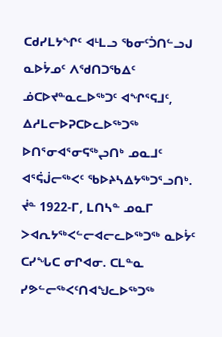ᑕᑯᓯᒪᔭᖏᑦ ᐊᒻᒪᓗ ᖃᓂᑦᑑᑎᓪᓗᒍ ᓇᐅᔮᓄᑦ ᐱᖁᑎᑐᖃᐃᑦ ᓅᑕᐅᔪᓐᓇᓚᐅᖅᑐᑦ ᐊᖏᕐᕋᒧᑦ, ᐃᓱᒪᓕᐅᕈᑕᐅᓚᐅᖅᑐᖅ ᐅᑎᕐᓂᐊᕐᓂᕋᖅᖢᑎᒃ ᓄᓇᒧᑦ ᐊᕐᕌᒎᓕᖅᐸᑦ ᖃᐅᔨᓴᐃᔭᖅᑐᕐᓗᑎᒃ.
ᔫᓐ 1922-ᒥ, ᒪᑎᓴᓐ ᓄᓇᒥ ᐳᐊᕆᔭᖅᐸᓪᓕᐊᓕᓚᐅᖅᑐᖅ ᓇᐅᔮᑦ ᑕᓯᖓᑕ ᓂᒋᐊᓂ. ᑕᒪᓐᓇ ᓯᕗᓪᓕᖅᐸᑦᑎᐊᖑᓚᐅᖅᑐᖅ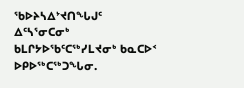ᖃᐅᔨᓴᐃᔾᔪᑎᖓᒍᑦ ᐃᑦᓴᕐᓂᑕᓂᒃ ᑲᒪᒋᔭᐅᖃᑦᑕᖅᓯᒪᔪᓂᒃ ᑲᓇᑕᐅᑉ ᐅᑭᐅᖅᑕᖅᑐᖓᓂ.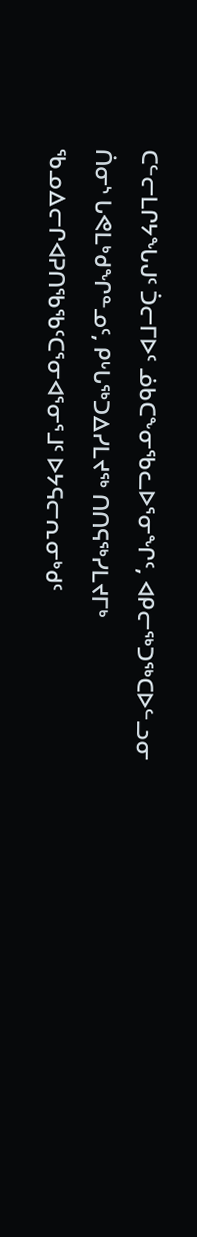ᑕᓪᓕᒪᒋᔭᖓᒍᑦ ᑑᓕᒥᐅᑦ ᓅᑲᑕᖕᓂᖃᓚᐅᕐᓂᖏᑦ, ᐊᑭᓕᖅᑐᖅᑕᐅᓪᓗᓂ ᑏᓂᔅ ᒐᕙᒪᒃᑯᖏᓐᓄᑦ, ᑭᒡᒐᖅᑐᐃᓯᒪᔪᖅ ᑎᑎᕋᖅᓯᒪᔪᒥᒃ ᖃᓄᐃᓕᒋᐊᕈᑎᖃᖃᑦᑕᕐᓂᐊᕐᓂᕐᒧᑦ ᐅᔭᕋᓕᕆᓂᒃᑯᑦ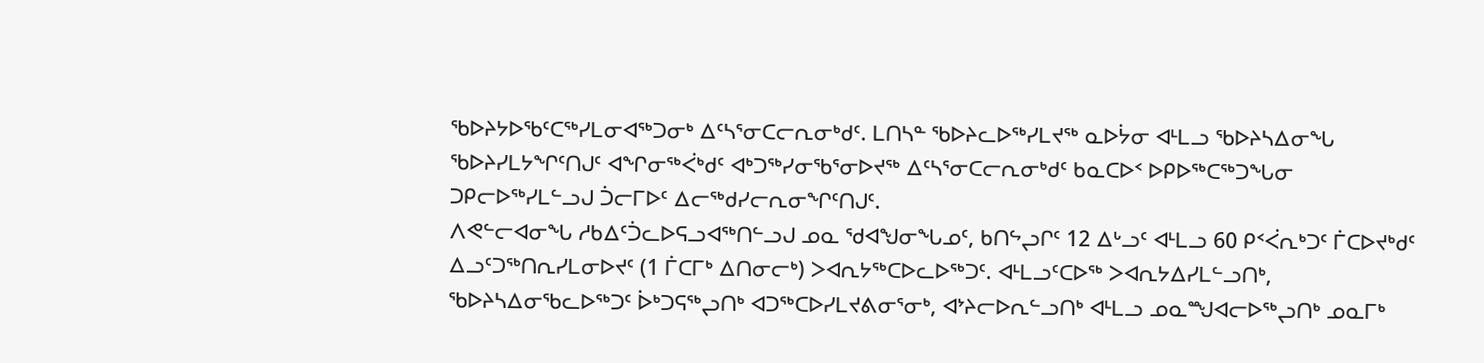ᖃᐅᔨᔭᐅᖃᑦᑕᖅᓯᒪᓂᐊᖅᑐᓂᒃ ᐃᑦᓴᕐᓂᑕᓕᕆᓂᒃᑯᑦ. ᒪᑎᓴᓐ ᖃᐅᔨᓚᐅᖅᓯᒪᔪᖅ ᓇᐅᔮᓂ ᐊᒻᒪᓗ ᖃᐅᔨᓴᐃᓂᖓ ᖃᐅᔨᓯᒪᔭᖏᑦᑎᒍᑦ ᐊᖏᓂᖅᐹᒃᑯᑦ ᐊᒃᑐᖅᓯᓂᖃᕐᓂᐅᔪᖅ ᐃᑦᓴᕐᓂᑕᓕᕆᓂᒃᑯᑦ ᑲᓇᑕᐅᑉ ᐅᑭᐅᖅᑕᖅᑐᖓᓂ ᑐᑭᓕᐅᖅᓯᒪᓪᓗᒍ ᑑᓕᒥᐅᑦ ᐃᓕᖅᑯᓯᓕᕆᓂᖏᑦᑎᒍᑦ.
ᐱᕙᓪᓕᐊᓂᖓ ᓱᑲᐃᑦᑑᓚᐅᕋᓗᐊᖅᑎᓪᓗᒍ ᓄᓇ ᖁᐊᖑᓂᖓᓄᑦ, ᑲᑎᖦᖢᒋᑦ 12 ᐃᒡᓗᑦ ᐊᒻᒪᓗ 60 ᑭᑉᐹᕆᒃᑐᑦ ᒦᑕᐅᔪᒃᑯᑦ ᐃᓗᑦᑐᖅᑎᕆᓯᒪᓂᐅᔪᑦ (1 ᒦᑕᒥᒃ ᐃᑎᓂᓕᒃ) ᐳᐊᕆᔭᖅᑕᐅᓚᐅᖅᑐᑦ. ᐊᒻᒪᓗᑦᑕᐅᖅ ᐳᐊᕆᔭᐃᓯᒪᓪᓗᑎᒃ, ᖃᐅᔨᓴᐃᓂᖃᓚᐅᖅᑐᑦ ᐆᒃᑐᕋᖅᖢᑎᒃ ᐊᑐᖅᑕᐅᓯᒪᔪᕕᓂᕐᓂᒃ, ᐊᔾᔨᓕᐅᕆᓪᓗᑎᒃ ᐊᒻᒪᓗ ᓄᓇᙳᐊᓕᐅᖅᖢᑎᒃ ᓄᓇᒥᒃ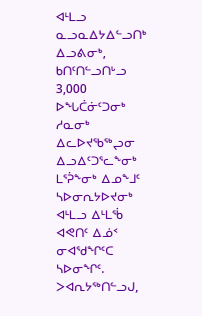ᐊᒻᒪᓗ ᓇᓗᓇᐃᔭᐃᓪᓗᑎᒃ ᐃᓗᕕᓂᒃ, ᑲᑎᑦᑎᓪᓗᑎᒡᓗ 3,000 ᐅᖓᑖᓃᑦᑐᓂᒃ ᓱᓇᓂᒃ ᐃᓚᐅᔪᖃᖅᖢᓂ ᐃᓗᐃᑦᑐᕐᓚᖕᓂᒃ ᒪᕐᕉᖕᓂᒃ ᐃᓄᖕᒧᑦ ᓴᐅᓂᕆᔭᐅᔪᓂᒃ ᐊᒻᒪᓗ ᐃᒻᒪᖄ ᐊᕙᑎᑦ ᐃᓅᑉ ᓂᐊᖁᖏᑦᑕ ᓴᐅᓂᖏᑦ.
ᐳᐊᕆᔭᖅᑎᓪᓗᒍ,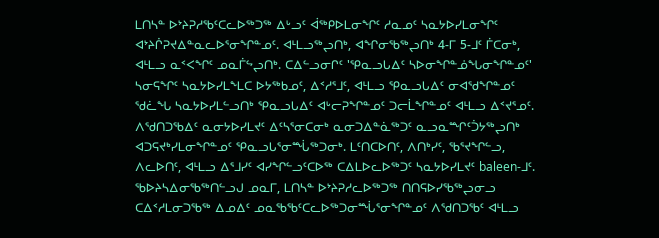ᒪᑎᓴᓐ ᐅᔾᔨᕈᓱᖃᑦᑕᓚᐅᖅᑐᖅ ᐃᒡᓗᑦ ᐋᖅᑭᐅᒪᓂᖏᑦ ᓱᓇᓄᑦ ᓴᓇᔭᐅᓯᒪᓂᖏᑦ ᐊᔾᔨᒌᕈᔪᐃᓐᓇᓚᐅᕐᓂᖏᓐᓄᑦ. ᐊᒻᒪᓗᖅᖢᑎᒃ, ᐊᖏᓂᖃᖅᖢᑎᒃ 4-ᒥ 5-ᒧᑦ ᒦᑕᓂᒃ, ᐊᒻᒪᓗ ᓇᑉᐸᖏᑦ ᓄᓇᒦᖦᖢᑎᒃ. ᑕᐃᓪᓗᓂᒋᑦ 'ᕿᓇᓗᒐᐃᑦ ᓴᐅᓂᖏᓐᓅᖓᓂᖏᓐᓄᑦ' ᓴᓂᕋᖏᑦ ᓴᓇᔭᐅᓯᒪᖕᒪᑕ ᐅᔭᖅᑲᓄᑦ, ᐃᑉᓱᕐᒧᑦ, ᐊᒻᒪᓗ ᕿᓇᓗᒐᐃᑦ ᓂᐊᖁᖏᓐᓄᑦ ᖁᓛᖓ ᓴᓇᔭᐅᓯᒪᓪᓗᑎᒃ ᕿᓇᓗᒐᐃᑦ ᐊᒡᓕᕈᖏᓐᓄᑦ ᑐᓕᒫᖏᓐᓄᑦ ᐊᒻᒪᓗ ᐃᑉᔪᕐᓄᑦ. ᐱᖁᑎᑐᖃᐃᑦ ᓇᓂᔭᐅᓯᒪᔪᑦ ᐃᑦᓴᕐᓂᑕᓂᒃ ᓇᓂᑐᐃᓐᓈᖅᑐᑦ ᓇᓗᓇᙱᑦᑑᔭᖅᖢᑎᒃ ᐊᑐᕋᔪᒃᓯᒪᓂᖏᓐᓄᑦ ᕿᓇᓗᒐᕐᓂᙶᖅᑐᓂᒃ. ᒪᑦᑎᑕᐅᑎᑦ, ᐱᑎᒃᓯᑦ, ᖃᕐᔪᖏᓪᓗ, ᐱᓚᐅᑎᑦ, ᐊᒻᒪᓗ ᐃᕐᒧᓯᑦ ᐊᓯᖏᓪᓗᑦᑕᐅᖅ ᑕᐃᒪᐅᓚᐅᖅᑐᑦ ᓴᓇᔭᐅᓯᒪᔪᑦ baleen-ᒧᑦ.
ᖃᐅᔨᓴᐃᓂᖃᖅᑎᓪᓗᒍ ᓄᓇᒥ, ᒪᑎᓴᓐ ᐅᔾᔨᕈᓱᓚᐅᖅᑐᖅ ᑎᑎᕋᐅᓯᖃᖅᖢᓂᓗ ᑕᐃᑉᓱᒪᓂᑐᖃᖅ ᐃᓄᐃᑦ ᓄᓇᖃᖃᑦᑕᓚᐅᖅᑐᓂᙶᕐᓂᖏᓐᓄᑦ ᐱᖁᑎᑐᖃᑦ ᐊᒻᒪᓗ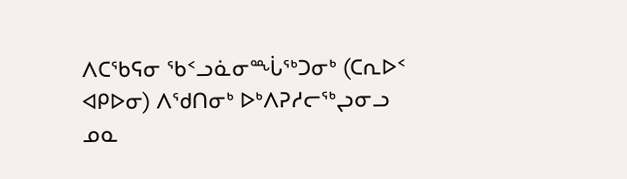ᐱᑕᖃᕋᓂ ᖃᑉᓗᓈᓂᙶᖅᑐᓂᒃ (ᑕᕆᐅᑉ ᐊᑭᐅᓂ) ᐱᖁᑎᓂᒃ ᐅᒃᐱᕈᓱᓕᖅᖢᓂᓗ ᓄᓇ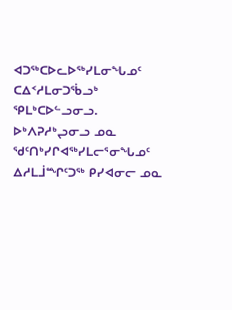ᐊᑐᖅᑕᐅᓚᐅᖅᓯᒪᓂᖓᓄᑦ ᑕᐃᑉᓱᒪᓂᑐᖄᓗᒃ ᕿᒪᒃᑕᐅᓪᓗᓂᓗ. ᐅᒃᐱᕈᓱᒃᖢᓂᓗ ᓄᓇ ᖁᑦᑎᒃᓯᒋᐊᖅᓯᒪᓕᕐᓂᖓᓄᑦ ᐃᓱᒪᒨᙱᑦᑐᖅ ᑭᓯᐊᓂᓕ ᓄᓇ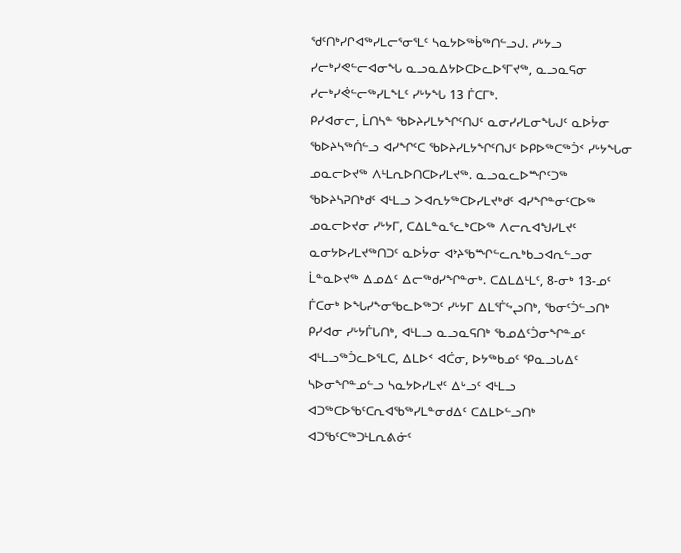ᖁᑦᑎᒃᓯᒋᐊᖅᓯᒪᓕᕐᓂᕐᒪᑦ ᓴᓇᔭᐅᖅᑳᖅᑎᓪᓗᒍ. ᓯᒡᔭᓗ ᓯᓕᒃᓯᕙᓪᓕᐊᓂᖓ ᓇᓗᓇᐃᔭᐅᑕᐅᓚᐅᕐᒥᔪᖅ, ᓇᓗᓇᕋᓂ ᓯᓕᒃᓯᕚᓪᓕᖅᓯᒪᖕᒪᑦ ᓯᒡᔭᖓ 13 ᒦᑕᒥᒃ.
ᑭᓯᐊᓂᓕ, ᒫᑎᓴᓐ ᖃᐅᔨᓯᒪᔭᖏᑦᑎᒍᑦ ᓇᓂᓯᓯᒪᓂᖓᒍᑦ ᓇᐅᔮᓂ ᖃᐅᔨᓴᖅᑏᓪᓗ ᐊᓯᖏᑦᑕ ᖃᐅᔨᓯᒪᔭᖏᑦᑎᒍᑦ ᐅᑭᐅᖅᑕᖅᑑᑉ ᓯᒡᔭᖓᓂ ᓄᓇᓕᐅᔪᖅ ᐱᒻᒪᕆᐅᑎᑕᐅᓯᒪᔪᖅ. ᓇᓗᓇᓚᐅᙱᑦᑐᖅ ᖃᐅᔨᓴᕈᑎᒃᑯᑦ ᐊᒻᒪᓗ ᐳᐊᕆᔭᖅᑕᐅᓯᒪᔪᒃᑯᑦ ᐊᓯᖏᓐᓂᑦᑕᐅᖅ ᓄᓇᓕᐅᔪᓂ ᓯᒡᔭᒥ, ᑕᐃᒪᓐᓇᕐᓚᒃᑕᐅᖅ ᐱᓕᕆᐊᖑᓯᒪᔪᑦ ᓇᓂᔭᐅᓯᒪᔪᖅᑎᑐᑦ ᓇᐅᔮᓂ ᐊᔾᔨᖃᙱᓪᓚᕆᒃᑲᓗᐊᕆᓪᓗᓂ ᒫᓐᓇᐅᔪᖅ ᐃᓄᐃᑦ ᐃᓕᖅᑯᓯᖏᓐᓂᒃ. ᑕᐃᒪᐃᒻᒪᑦ, 8-ᓂᒃ 13-ᓄᑦ ᒦᑕᓂᒃ ᐅᖓᓯᖕᓂᖃᓚᐅᖅᑐᑦ ᓯᒡᔭᒥ ᐃᒪᕐᒦᖦᖢᑎᒃ, ᖃᓂᑦᑑᓪᓗᑎᒃ ᑭᓯᐊᓂ ᓯᒡᔭᒦᒐᑎᒃ, ᐊᒻᒪᓗ ᓇᓗᓇᕋᑎᒃ ᖃᓄᐃᑦᑑᓂᖏᓐᓄᑦ ᐊᒻᒪᓗᖅᑑᓚᐅᕐᒪᑕ, ᐃᒪᐅᑉ ᐊᑖᓂ, ᐅᔭᖅᑲᓄᑦ ᕿᓇᓗᒐᐃᑦ ᓴᐅᓂᖏᓐᓄᓪᓗ ᓴᓇᔭᐅᓯᒪᔪᑦ ᐃᒡᓗᑦ ᐊᒻᒪᓗ ᐊᑐᖅᑕᐅᖃᑦᑕᕆᐊᖃᖅᓯᒪᓐᓂᑯᐃᑦ ᑕᐃᒪᐅᓪᓗᑎᒃ ᐊᑐᖃᑦᑕᖅᑐᒻᒪᕆᕕᓃᑦ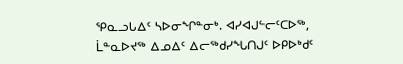ᕿᓇᓗᒐᐃᑦ ᓴᐅᓂᖏᓐᓂᒃ. ᐊᓯᐊᒍᓪᓕᑦᑕᐅᖅ, ᒫᓐᓇᐅᔪᖅ ᐃᓄᐃᑦ ᐃᓕᖅᑯᓯᖓᑎᒍᑦ ᐅᑭᐅᒃᑯᑦ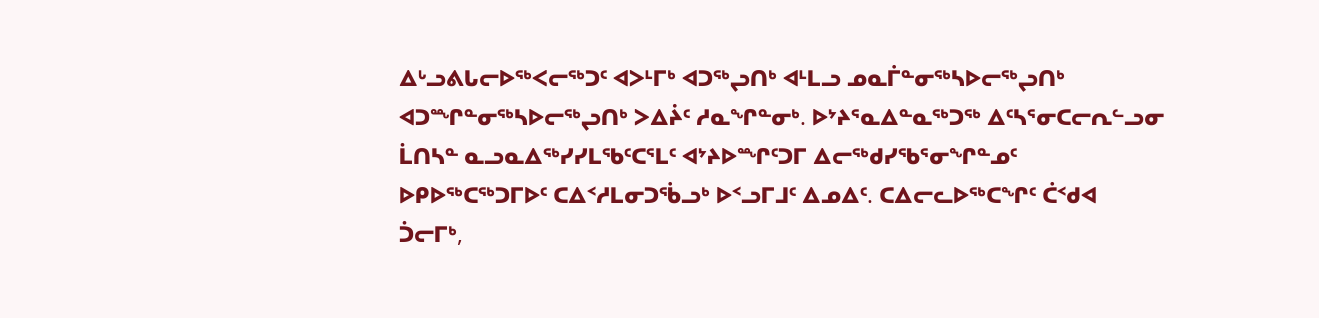ᐃᒡᓗᕕᒐᓕᐅᖅᐸᓕᖅᑐᑦ ᐊᐳᒻᒥᒃ ᐊᑐᖅᖢᑎᒃ ᐊᒻᒪᓗ ᓄᓇᒦᓐᓂᖅᓴᐅᓕᖅᖢᑎᒃ ᐊᑐᙱᓐᓂᖅᓴᐅᓕᖅᖢᑎᒃ ᐳᐃᔩᑦ ᓱᓇᖏᓐᓂᒃ. ᐅᔾᔨᕐᓇᐃᓐᓇᖅᑐᖅ ᐃᑦᓴᕐᓂᑕᓕᕆᓪᓗᓂ ᒫᑎᓴᓐ ᓇᓗᓇᐃᖅᓯᓯᒪᖃᑦᑕᕐᒪᑦ ᐊᔾᔨᐅᙱᑦᑐᒥ ᐃᓕᖅᑯᓯᖃᕐᓂᖏᓐᓄᑦ ᐅᑭᐅᖅᑕᖅᑐᒥᐅᑦ ᑕᐃᑉᓱᒪᓂᑐᖄᓗᒃ ᐅᑉᓗᒥᒧᑦ ᐃᓄᐃᑦ. ᑕᐃᓕᓚᐅᖅᑕᖏᑦ ᑖᑉᑯᐊ ᑑᓕᒥᒃ,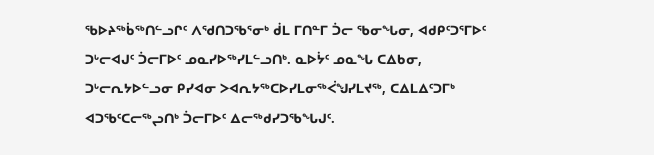ᖃᐅᔨᖅᑳᖅᑎᓪᓗᒋᑦ ᐱᖁᑎᑐᖃᕐᓂᒃ ᑰᒪ ᒥᑎᓐᒥ ᑑᓕ ᖃᓂᖓᓂ, ᐊᑯᑭᑦᑐᕐᒥᐅᑦ ᑐᒡᓕᐊᒍᑦ ᑑᓕᒥᐅᑦ ᓄᓇᓯᐅᖅᓯᒪᓪᓗᑎᒃ. ᓇᐅᔮᑦ ᓄᓇᖓ ᑕᐃᑲᓂ, ᑐᒡᓕᕆᔭᐅᓪᓗᓂ ᑭᓯᐊᓂ ᐳᐊᕆᔭᖅᑕᐅᓯᒪᓂᖅᐹᖑᓯᒪᔪᖅ, ᑕᐃᒪᐃᑦᑐᒥᒃ ᐊᑐᖃᑦᑕᓕᖅᖢᑎᒃ ᑑᓕᒥᐅᑦ ᐃᓕᖅᑯᓯᑐᖃᖓᒍᑦ.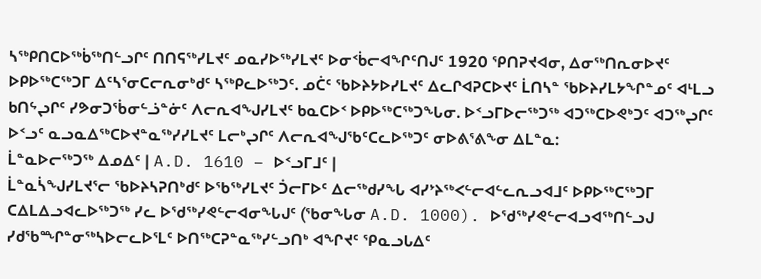ᓴᖅᑭᑎᑕᐅᖅᑳᖅᑎᓪᓗᒋᑦ ᑎᑎᕋᖅᓯᒪᔪᑦ ᓄᓇᓯᐅᖅᓯᒪᔪᑦ ᐅᓂᑉᑳᓕᐊᖏᑦᑎᒍᑦ 1920 ᕿᑎᕈᔪᐊᓂ, ᐃᓂᖅᑎᕆᓂᐅᔪᑦ ᐅᑭᐅᖅᑕᖅᑐᒥ ᐃᑦᓴᕐᓂᑕᓕᕆᓂᒃᑯᑦ ᓴᖅᑭᓚᐅᖅᑐᑦ. ᓄᑖᑦ ᖃᐅᔨᔭᐅᓯᒪᔪᑦ ᐃᓚᒋᐊᕈᑕᐅᔪᑦ ᒫᑎᓴᓐ ᖃᐅᔨᓯᒪᔭᖏᓐᓄᑦ ᐊᒻᒪᓗ ᑲᑎᖦᖢᒋᑦ ᓯᕗᓂᑐᖄᓂᓪᓘᓐᓃᑦ ᐱᓕᕆᐊᖑᓯᒪᔪᑦ ᑲᓇᑕᐅᑉ ᐅᑭᐅᖅᑕᖅᑐᖓᓂ. ᐅᑉᓗᒥᐅᓕᖅᑐᖅ ᐊᑐᖅᑕᐅᕙᒃᑐᑦ ᐊᑐᖅᖢᒋᑦ ᐅᑉᓗᑦ ᓇᓗᓇᐃᖅᑕᐅᔪᓐᓇᖅᓯᓯᒪᔪᑦ ᒪᓕᒃᖢᒋᑦ ᐱᓕᕆᐊᖑᖃᑦᑕᓚᐅᖅᑐᑦ ᓂᐅᕕᕐᕕᖕᓂ ᐃᒪᓐᓇ:
ᒫᓐᓇᐅᓕᖅᑐᖅ ᐃᓄᐃᑦ | A.D. 1610 – ᐅᑉᓗᒥᒧᑦ |
ᒫᓐᓇᓵᖑᓯᒪᔪᕐᓕ ᖃᐅᔨᓴᕈᑎᒃᑯᑦ ᐅᖃᖅᓯᒪᔪᑦ ᑑᓕᒥᐅᑦ ᐃᓕᖅᑯᓯᖓ ᐊᓯᔾᔨᖅᐸᓪᓕᐊᓪᓚᕆᓗᐊᒧᑦ ᐅᑭᐅᖅᑕᖅᑐᒥ ᑕᐃᒪᐃᓗᐊᓚᐅᖅᑐᖅ ᓯᓚ ᐅᖁᖅᓯᕙᓪᓕᐊᓂᖓᒍᑦ (ᖃᓂᖓᓂ A.D. 1000). ᐅᖁᖅᓯᕙᓪᓕᐊᓗᐊᖅᑎᓪᓗᒍ ᓯᑯᖃᙱᓐᓂᖅᓴᐅᓕᓚᐅᕐᒪᑦ ᐅᑎᖅᑕᕈᓐᓇᖅᓯᓪᓗᑎᒃ ᐊᖏᔪᑦ ᕿᓇᓗᒐᐃᑦ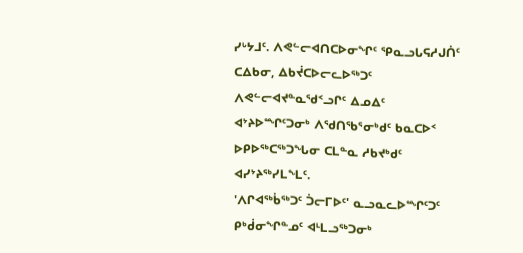ᓯᒡᔭᒧᑦ. ᐱᕙᓪᓕᐊᑎᑕᐅᓂᖏᑦ ᕿᓇᓗᒐᕋᓱᒍᑏᑦ ᑕᐃᑲᓂ, ᐃᑲᔫᑕᐅᓕᓚᐅᖅᑐᑦ ᐱᕙᓪᓕᐊᔪᓐᓇᖁᑉᓗᒋᑦ ᐃᓄᐃᑦ ᐊᔾᔨᐅᙱᑦᑐᓂᒃ ᐱᖁᑎᖃᕐᓂᒃᑯᑦ ᑲᓇᑕᐅᑉ ᐅᑭᐅᖅᑕᖅᑐᖓᓂ ᑕᒪᓐᓇ ᓱᑲᔪᒃᑯᑦ ᐊᓯᔾᔨᖅᓯᒪᖕᒪᑦ.
'ᐱᒋᐊᖅᑳᖅᑐᑦ ᑑᓕᒥᐅᑦ' ᓇᓗᓇᓚᐅᙱᑦᑐᑦ ᑭᒃᑰᓂᖏᓐᓄᑦ ᐊᒻᒪᓗᖅᑐᓂᒃ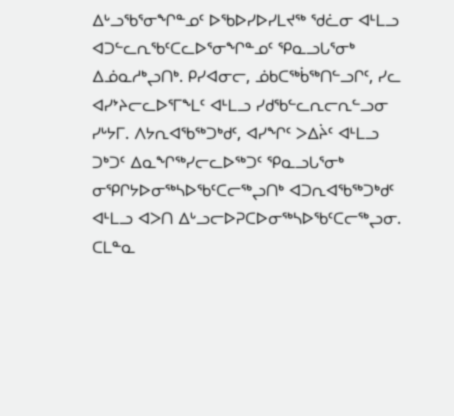ᐃᒡᓗᖃᕐᓂᖏᓐᓄᑦ ᐅᖃᐅᓯᐅᓯᒪᔪᖅ ᖁᓛᓂ ᐊᒻᒪᓗ ᐊᑐᓪᓚᕆᖃᑦᑕᓚᐅᕐᓂᖏᓐᓄᑦ ᕿᓇᓗᒐᕐᓂᒃ ᐃᓅᓇᓱᒃᖢᑎᒃ. ᑭᓯᐊᓂᓕ, ᓅᑲᑕᖅᑳᖅᑎᓪᓗᒋᑦ, ᓯᓚ ᐊᓯᔾᔨᓕᓚᐅᕐᒥᖕᒪᑦ ᐊᒻᒪᓗ ᓯᑯᖃᓪᓚᕆᓕᕆᓪᓗᓂ ᓯᒡᔭᒥ. ᐱᔭᕆᐊᖃᖅᑐᒃᑯᑦ, ᐊᓯᖏᑦ ᐳᐃᔩᑦ ᐊᒻᒪᓗ ᑐᒃᑐᑦ ᐃᓇᖏᖅᓯᓕᓚᐅᖅᑐᑦ ᕿᓇᓗᒐᕐᓂᒃ ᓂᕿᒋᔭᐅᓂᖅᓴᐅᖃᑦᑕᓕᖅᖢᑎᒃ ᐊᑐᕆᐊᖃᖅᑐᒃᑯᑦ ᐊᒻᒪᓗ ᐊᐳᑎ ᐃᒡᓗᓕᐅᕈᑕᐅᓂᖅᓴᐅᖃᑦᑕᓕᖅᖢᓂ. ᑕᒪᓐᓇ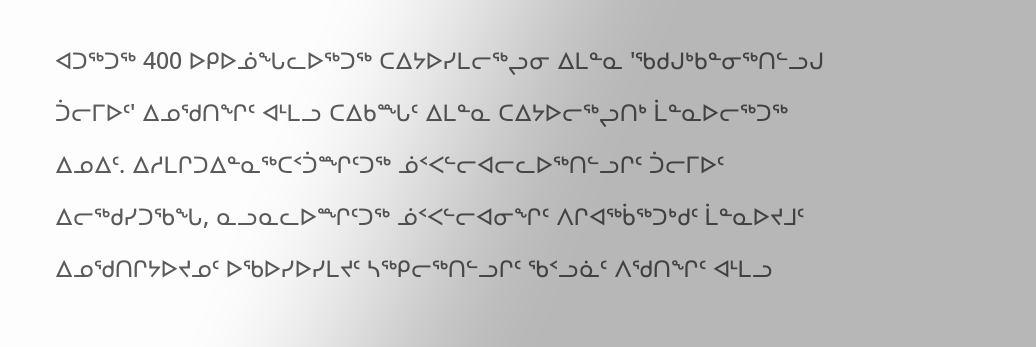ᐊᑐᖅᑐᖅ 400 ᐅᑭᐅᓅᖓᓚᐅᖅᑐᖅ ᑕᐃᔭᐅᓯᒪᓕᖅᖢᓂ ᐃᒪᓐᓇ 'ᖃᑯᒍᒃᑲᓐᓂᖅᑎᓪᓗᒍ ᑑᓕᒥᐅᑦ' ᐃᓄᖁᑎᖏᑦ ᐊᒻᒪᓗ ᑕᐃᑲᙵᑦ ᐃᒪᓐᓇ ᑕᐃᔭᐅᓕᖅᖢᑎᒃ ᒫᓐᓇᐅᓕᖅᑐᖅ ᐃᓄᐃᑦ. ᐃᓱᒪᒋᑐᐃᓐᓇᖅᑕᑉᑑᙱᑦᑐᖅ ᓅᑉᐸᓪᓕᐊᓕᓚᐅᖅᑎᓪᓗᒋᑦ ᑑᓕᒥᐅᑦ ᐃᓕᖅᑯᓯᑐᖃᖓ, ᓇᓗᓇᓚᐅᙱᑦᑐᖅ ᓅᑉᐸᓪᓕᐊᓂᖏᑦ ᐱᒋᐊᖅᑳᖅᑐᒃᑯᑦ ᒫᓐᓇᐅᔪᒧᑦ ᐃᓄᖁᑎᒋᔭᐅᔪᓄᑦ ᐅᖃᐅᓯᐅᓯᒪᔪᑦ ᓴᖅᑭᓕᖅᑎᓪᓗᒋᑦ ᖃᑉᓗᓈᑦ ᐱᖁᑎᖏᑦ ᐊᒻᒪᓗ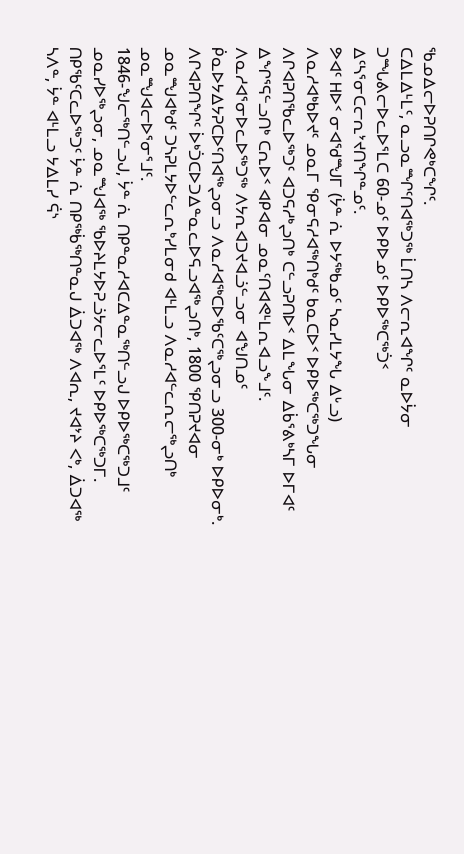ᖃᓄᐃᓕᐅᕈᑎᒋᕙᒃᑕᖏᑦ.
ᑕᐃᒪᐃᒻᒪᑦ, ᓇᓗᓇᙱᑦᑎᐊᖅᑐᖅ ᒫᑎᓴ ᐱᓕᕆᐊᖏᑦ ᓇᐅᔮᓂ ᑐᙵᕕᓕᐅᓚᐅᕐᒪᑕ 60-ᓄᑦ ᐅᑭᐅᓄᑦ ᐅᑭᐅᖅᑕᖅᑑᑉ ᐃᑦᓴᕐᓂᑕᓕᕆᔾᔪᑎᖏᓐᓄᑦ.
ᕗᐊᑦ ᕼᐅᑉ ᓂᐊᖁᙳᒥ (ᔮᓐ ᕇ ᐅᔭᖅᑲᓄᑦ ᓴᓇᓯᒪᔭᖓ ᐃᒡᓗ)
ᐱᓇᓱᐊᒃᑲᐅᔪᑦ ᓄᓇᒥ ᕿᓂᕋᓱᐊᖅᑎᒃᑯᑦ ᑲᓇᑕᐅᑉ ᐅᑭᐅᖅᑕᖅᑐᖓᓂ ᐱᒋᐊᕈᑎᖃᓚᐅᖅᑐᑦ ᐊᑐᕋᓱᒃᖢᑎᒃ ᑕᓪᓗᕈᑎᐅᑉ ᐃᒪᖓᓂ ᐃᑳᕐᕕᒃᓴᒥ ᐅᒥᐊᑦ ᐃᖏᕐᕋᓪᓗᑎᒃ ᑕᕆᐅᑉ ᐊᑭᐊᓂ ᓄᓇᑦᑎᐊᕙᒻᒪᕆᐊᓗᖕᒧᑦ. ᐱᓇᓱᐊᕐᓂᐅᓚᐅᖅᑐᖅ ᐱᔭᕆᐊᑐᔪᐊᓘᓪᓗᓂ ᐊᖑᑎᓄᑦ ᑮᓇᐅᔭᐃᔭᕈᑕᐅᑦᑎᐊᖅᖢᓂᓗ ᐱᓇᓱᐊᖅᑕᐅᖃᑦᑕᖅᖢᓂᓗ 300-ᓂᒃ ᐅᑭᐅᓂᒃ. ᐱᒋᐊᕈᑎᖏᑦ ᐆᒃᑑᑕᐅᑐᐃᓐᓇᓚᐅᕋᓗᐊᖅᖢᑎᒃ, 1800 ᕿᑎᕈᔪᐊᓂ ᓄᓇᙳᐊᒃᑯᑦ ᑐᓴᕈᒪᔭᐅᓪᓚᕆᒃᓯᒪᓂᑯ ᐊᒻᒪᓗ ᐱᓇᓱᐊᓪᓚᕆᓕᖅᖢᑎᒃ ᓄᓇᙳᐊᓕᐅᕐᓂᕐᒧᑦ.
1846-ᖑᓕᖅᑎᓪᓗᒍ, ᔮᓐ ᕇ ᑎᑭᓐᓇᓱᐊᑕᐃᓐᓇᖅᑎᓪᓗᒍ ᐅᑭᐅᖅᑕᖅᑐᒧᑦ ᓄᓇᓯᐅᖅᖢᓂ, ᓄᓇᙳᐊᖅ ᖃᐅᔨᒪᔭᐅᕈᓘᔭᓕᓚᐅᕐᒪᑦ ᐅᑭᐅᖅᑕᖅᑐᒥ. ᑎᑭᖃᑦᑕᓚᐅᖅᑐᑦ ᔮᓐ ᕇ ᑎᑭᖅᑳᖅᑎᓐᓇᒍ ᐄᑐᐊᖅ ᐱᐊᕆ, ᔪᐊᔾᔨ ᐸᒃ, ᐄᑐᐊᖅ ᓴᐱᓐ, ᔮᓐ ᐊᒻᒪᓗ ᔭᐃᒪᓯ ᕌᔅ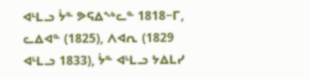ᐊᒻᒪᓗ ᔮᓐ ᕗᕋᐃᖕᒃᓚᓐ 1818−ᒥ, ᓚᐃᐊᓐ (1825), ᐱᐊᕆ (1829 ᐊᒻᒪᓗ 1833), ᔮᓐ ᐊᒻᒪᓗ ᔭᐃᒪᓯ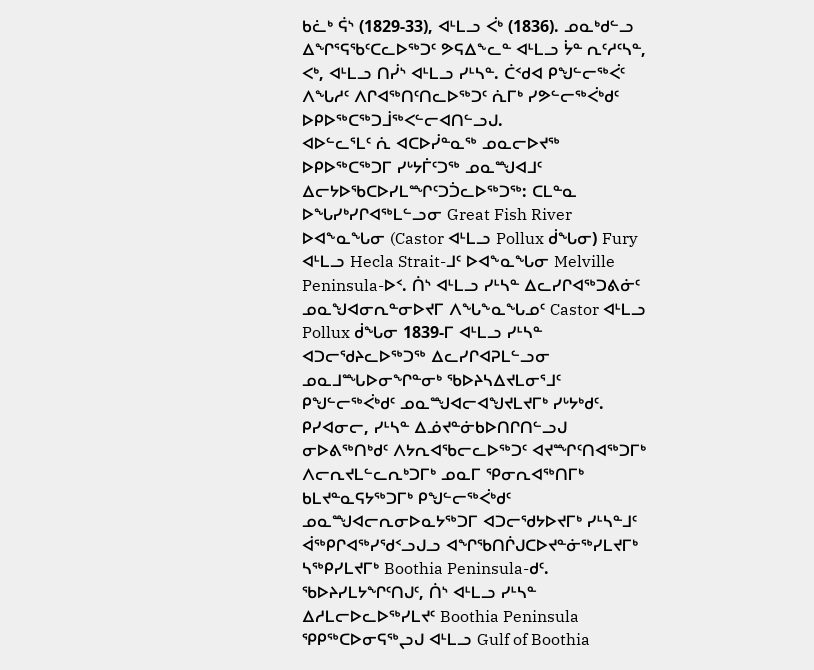ᑲᓛᒃ ᕌᔅ (1829-33), ᐊᒻᒪᓗ ᐹᒃ (1836). ᓄᓇᒃᑯᓪᓗ ᐃᖏᕐᕋᖃᑦᑕᓚᐅᖅᑐᑦ ᕗᕋᐃᖕᓚᓐ ᐊᒻᒪᓗ ᔮᓐ ᕆᑦᓱᑦᓴᓐ, ᐸᒃ, ᐊᒻᒪᓗ ᑎᓰᔅ ᐊᒻᒪᓗ ᓯᒻᓴᓐ. ᑖᑉᑯᐊ ᑭᖑᓪᓕᖅᐹᑦ ᐱᖓᓱᑦ ᐱᒋᐊᖅᑎᑦᑎᓚᐅᖅᑐᑦ ᕇᒥᒃ ᓯᕗᓪᓕᖅᐹᒃᑯᑦ ᐅᑭᐅᖅᑕᖅᑐᒨᖅᐸᓪᓕᐊᑎᓪᓗᒍ.
ᐊᐅᓪᓚᕐᒪᑦ ᕇ ᐊᑕᐅᓰᓐᓇᖅ ᓄᓇᓕᐅᔪᖅ ᐅᑭᐅᖅᑕᖅᑐᒥ ᓯᒡᔭᒦᑦᑐᖅ ᓄᓇᙳᐊᒧᑦ ᐃᓕᔭᐅᖃᑕᐅᓯᒪᙱᑦᑐᑑᓚᐅᖅᑐᖅ: ᑕᒪᓐᓇ ᐅᖓᓯᒃᓯᒋᐊᖅᒪᓪᓗᓂ Great Fish River ᐅᐊᖕᓇᖓᓂ (Castor ᐊᒻᒪᓗ Pollux ᑰᖓᓂ) Fury ᐊᒻᒪᓗ Hecla Strait-ᒧᑦ ᐅᐊᖕᓇᖓᓂ Melville Peninsula-ᐅᑉ. ᑏᔅ ᐊᒻᒪᓗ ᓯᒻᓴᓐ ᐃᓚᓯᒋᐊᖅᑐᕕᓃᑦ ᓄᓇᖑᐊᓂᕆᓐᓂᐅᔪᒥ ᐱᖓᖕᓇᖓᓄᑦ Castor ᐊᒻᒪᓗ Pollux ᑰᖓᓂ 1839-ᒥ ᐊᒻᒪᓗ ᓯᒻᓴᓐ ᐊᑐᓕᖁᔨᓚᐅᖅᑐᖅ ᐃᓚᓯᒋᐊᕈᒪᓪᓗᓂ ᓄᓇᒧᙵᐅᓂᖏᓐᓂᒃ ᖃᐅᔨᓴᐃᔪᒪᓂᕐᒧᑦ ᑭᖑᓪᓕᖅᐹᒃᑯᑦ ᓄᓇᙳᐊᓕᐊᖑᔪᒪᔪᒥᒃ ᓯᒡᔭᒃᑯᑦ. ᑭᓯᐊᓂᓕ, ᓯᒻᓴᓐ ᐃᓅᔪᓐᓃᑲᐅᑎᒋᑎᓪᓗᒍ ᓂᐅᕕᖅᑎᒃᑯᑦ ᐱᔭᕆᐊᖃᓕᓚᐅᖅᑐᑦ ᐊᔪᙱᑦᑎᐊᖅᑐᒥᒃ ᐱᓕᕆᔪᒪᓪᓚᕆᒃᑐᒥᒃ ᓄᓇᒥ ᕿᓂᕆᐊᖅᑎᒥᒃ ᑲᒪᔪᓐᓇᕋᔭᖅᑐᒥᒃ ᑭᖑᓪᓕᖅᐹᒃᑯᑦ ᓄᓇᙳᐊᓕᕆᓂᐅᓇᔭᖅᑐᒥ ᐊᑐᓕᖁᔭᐅᔪᒥᒃ ᓯᒻᓴᓐᒧᑦ ᐋᖅᑭᒋᐊᖅᓯᖁᑉᓗᒍᓗ ᐊᖏᖃᑎᒌᒍᑕᐅᔪᓐᓃᖅᓯᒪᔪᒥᒃ ᓴᖅᑭᓯᒪᔪᒥᒃ Boothia Peninsula-ᑯᑦ. ᖃᐅᔨᓯᒪᔭᖏᑦᑎᒍᑦ, ᑏᔅ ᐊᒻᒪᓗ ᓯᒻᓴᓐ ᐃᓱᒪᓕᐅᓚᐅᖅᓯᒪᔪᑦ Boothia Peninsula ᕿᑭᖅᑕᐅᓂᕋᖅᖢᒍ ᐊᒻᒪᓗ Gulf of Boothia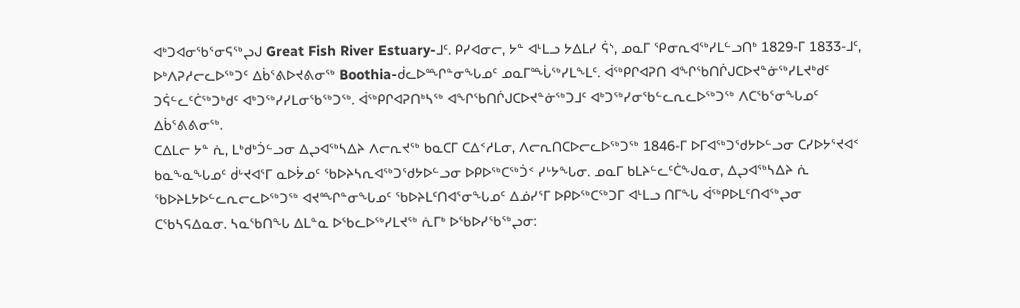ᐊᒃᑐᐊᓂᖃᕐᓂᕋᖅᖢᒍ Great Fish River Estuary-ᒧᑦ. ᑭᓯᐊᓂᓕ, ᔭᓐ ᐊᒻᒪᓗ ᔭᐃᒪᓯ ᕌᔅ, ᓄᓇᒥ ᕿᓂᕆᐊᖅᓯᒪᓪᓗᑎᒃ 1829-ᒥ 1833-ᒧᑦ, ᐅᒃᐱᕈᓱᓕᓚᐅᖅᑐᑦ ᐃᑳᕐᕕᐅᔪᕕᓂᖅ Boothia-ᑰᓚᐅᙱᓐᓂᖓᓄᑦ ᓄᓇᒥᙶᖅᓯᒪᖕᒪᑦ. ᐋᖅᑭᒋᐊᕈᑎ ᐊᖏᖃᑎᒌᒍᑕᐅᔪᓐᓃᖅᓯᒪᔪᒃᑯᑦ ᑐᕌᓪᓚᑦᑖᖅᑐᒃᑯᑦ ᐊᒃᑐᖅᓯᓯᒪᓂᖃᖅᑐᖅ. ᐋᖅᑭᒋᐊᕈᑎᒃᓴᖅ ᐊᖏᖃᑎᒌᒍᑕᐅᔪᓐᓃᖅᑐᒧᑦ ᐊᒃᑐᖅᓯᓂᖃᓪᓚᕆᓚᐅᖅᑐᖅ ᐱᑕᖃᕐᓂᖓᓄᑦ ᐃᑳᕐᕕᕕᓂᖅ.
ᑕᐃᒪᓕ ᔭᓐ ᕇ, ᒪᒃᑯᒃᑑᓪᓗᓂ ᐃᖢᐊᖅᓴᐃᔨ ᐱᓕᕆᔪᖅ ᑲᓇᑕᒥ ᑕᐃᑉᓱᒪᓂ, ᐱᓕᕆᑎᑕᐅᓕᓚᐅᖅᑐᖅ 1846-ᒥ ᐅᒥᐊᖅᑐᖁᔭᐅᓪᓗᓂ ᑕᓯᐅᔭᕐᔪᐊᑉ ᑲᓇᖕᓇᖓᓄᑦ ᑰᒡᔪᐊᕐᒥ ᓇᐅᔮᓄᑦ ᖃᐅᔨᓴᕆᐊᖅᑐᖁᔭᐅᓪᓗᓂ ᐅᑭᐅᖅᑕᖅᑑᑉ ᓯᒡᔭᖓᓂ. ᓄᓇᒥ ᑲᒪᔨᓪᓚᑦᑖᖑᓇᓂ, ᐃᖢᐊᖅᓴᐃᔨ ᕇ ᖃᐅᔨᒪᔭᐅᓪᓚᕆᓕᓚᐅᖅᑐᖅ ᐊᔪᙱᓐᓂᖓᓄᑦ ᖃᐅᔨᒪᑦᑎᐊᕐᓂᖓᓄᑦ ᐃᓅᓯᕐᒥ ᐅᑭᐅᖅᑕᖅᑐᒥ ᐊᒻᒪᓗ ᑎᒥᖓ ᐋᖅᑭᐅᒪᑦᑎᐊᖅᖢᓂ ᑕᖃᓴᕋᐃᓇᓂ. ᓴᓇᖃᑎᖓ ᐃᒪᓐᓇ ᐅᖃᓚᐅᖅᓯᒪᔪᖅ ᕇᒥᒃ ᐅᖃᐅᓯᖃᖅᖢᓂ: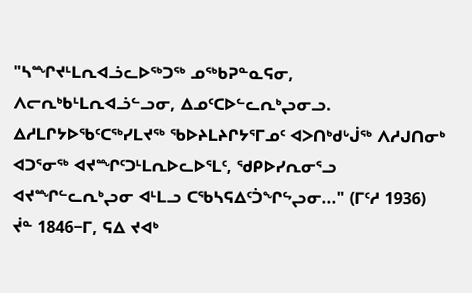"ᓴᙱᔪᒻᒪᕆᐊᓘᓚᐅᖅᑐᖅ ᓄᖅᑲᕈᓐᓇᕋᓂ, ᐱᓕᕆᒃᑲᒻᒪᕆᐊᓘᓪᓗᓂ, ᐃᓄᑦᑕᐅᓪᓚᕆᒃᖢᓂᓗ. ᐃᓱᒪᒋᔭᐅᖃᑦᑕᖅᓯᒪᔪᖅ ᖃᐅᔨᒪᔨᒋᔭᕐᒥᓄᑦ ᐊᐳᑎᒃᑯᒡᒎᖅ ᐱᓱᒍᑎᓂᒃ ᐊᑐᕐᓂᖅ ᐊᔪᙱᑦᑐᒻᒪᕆᐅᓚᐅᕐᒪᑦ, ᖁᑭᐅᓯᕆᓂᕐᓗ ᐊᔪᙱᓪᓚᕆᒃᖢᓂ ᐊᒻᒪᓗ ᑕᖃᓴᕋᐃᑦᑑᖏᖦᖢᓂ..." (ᒥᑦᓱ 1936)
ᔫᓐ 1846−ᒥ, ᕋᐃ ᔪᐊᒃ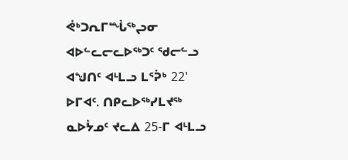ᕚᒃᑐᕆᒥᙶᖅᖢᓂ ᐊᐅᓪᓚᓕᓚᐅᖅᑐᑦ ᖁᓕᓪᓗ ᐊᖑᑎᑦ ᐊᒻᒪᓗ ᒪᕐᕉᒃ 22' ᐅᒥᐊᑦ. ᑎᑭᓚᐅᖅᓯᒪᔪᖅ ᓇᐅᔮᓄᑦ ᔪᓚᐃ 25-ᒥ ᐊᒻᒪᓗ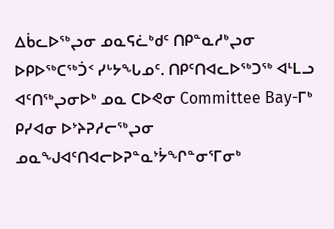ᐃᑳᓚᐅᖅᖢᓂ ᓄᓇᕋᓛᒃᑯᑦ ᑎᑭᓐᓇᓱᒃᖢᓂ ᐅᑭᐅᖅᑕᖅᑑᑉ ᓯᒡᔭᖓᓄᑦ. ᑎᑭᑦᑎᐊᓚᐅᖅᑐᖅ ᐊᒻᒪᓗ ᐊᑦᑎᖅᖢᓂᐅᒃ ᓄᓇ ᑕᐅᕙᓂ Committee Bay-ᒥᒃ ᑭᓯᐊᓂ ᐅᔾᔨᕈᓱᓕᖅᖢᓂ ᓄᓇᖑᐊᑦᑎᐊᓕᐅᕈᓐᓇᔾᔮᖏᓐᓂᕐᒥᓂᒃ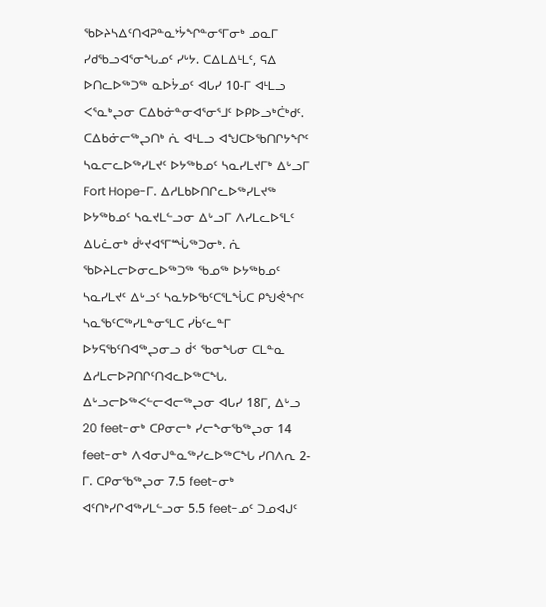ᖃᐅᔨᓴᐃᑦᑎᐊᕈᓐᓇᔾᔮᖏᓐᓂᕐᒥᓂᒃ ᓄᓇᒥ ᓯᑯᖃᓗᐊᕐᓂᖓᓄᑦ ᓯᒡᔭ. ᑕᐃᒪᐃᒻᒪᑦ, ᕋᐃ ᐅᑎᓚᐅᖅᑐᖅ ᓇᐅᔮᓄᑦ ᐊᒐᓯ 10-ᒥ ᐊᒻᒪᓗ ᐸᕐᓇᒃᖢᓂ ᑕᐃᑲᓃᓐᓂᐊᕐᓂᕐᒧᑦ ᐅᑭᐅᓗᒃᑖᒃᑯᑦ.
ᑕᐃᑲᓃᓕᖅᖢᑎᒃ ᕇ ᐊᒻᒪᓗ ᐊᖑᑕᐅᖃᑎᒋᔭᖏᑦ ᓴᓇᓕᓚᐅᖅᓯᒪᔪᑦ ᐅᔭᖅᑲᓄᑦ ᓴᓇᓯᒪᔪᒥᒃ ᐃᒡᓗᒥ Fort Hope-ᒥ. ᐃᓱᒪᑲᐅᑎᒋᓚᐅᖅᓯᒪᔪᖅ ᐅᔭᖅᑲᓄᑦ ᓴᓇᔪᒪᓪᓗᓂ ᐃᒡᓗᒥ ᐱᓯᒪᓚᐅᕐᒪᑦ ᐃᒐᓛᓂᒃ ᑰᒡᔪᐊᕐᒥᙶᖅᑐᓂᒃ. ᕇ ᖃᐅᔨᒪᓕᐅᓂᓚᐅᖅᑐᖅ ᖃᓄᖅ ᐅᔭᖅᑲᓄᑦ ᓴᓇᓯᒪᔪᑦ ᐃᒡᓗᑦ ᓴᓇᔭᐅᖃᑦᑕᕐᒪᖔᑕ ᑭᖑᕚᖏᑦ ᓴᓇᖃᑦᑕᖅᓯᒪᓐᓂᕐᒪᑕ ᓯᑳᑦᓚᓐᒥ ᐅᔭᕋᖃᑦᑎᐊᖅᖢᓂᓗ ᑰᑉ ᖃᓂᖓᓂ ᑕᒪᓐᓇ ᐃᓱᒪᓕᐅᕈᑎᒋᑦᑎᐊᓚᐅᖅᑕᖓ. ᐃᒡᓗᓕᐅᖅᐸᓪᓕᐊᓕᖅᖢᓂ ᐊᒐᓯ 18ᒥ, ᐃᒡᓗ 20 feet-ᓂᒃ ᑕᑭᓂᓕᒃ ᓯᓕᖕᓂᖃᖅᖢᓂ 14 feet-ᓂᒃ ᐱᐊᓂᒍᓐᓇᖅᓯᓚᐅᖅᑕᖓ ᓯᑎᐱᕆ 2-ᒥ. ᑕᑭᓂᖃᖅᖢᓂ 7.5 feet-ᓂᒃ ᐊᑦᑎᒃᓯᒋᐊᖅᓯᒪᓪᓗᓂ 5.5 feet-ᓄᑦ ᑐᓄᐊᒍᑦ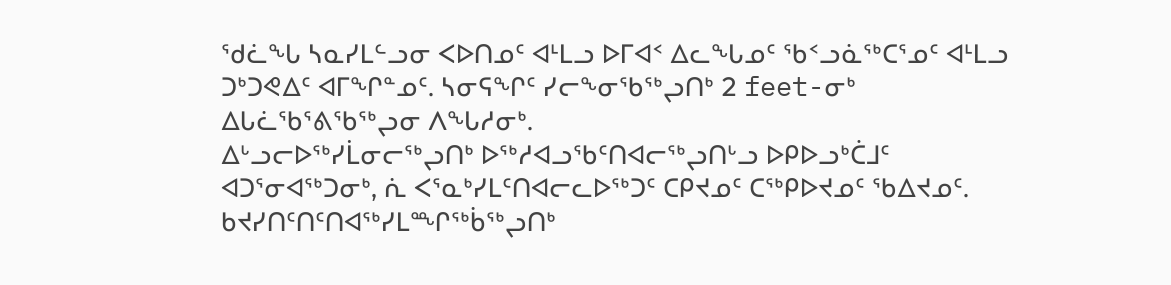ᖁᓛᖓ ᓴᓇᓯᒪᓪᓗᓂ ᐸᐅᑎᓄᑦ ᐊᒻᒪᓗ ᐅᒥᐊᑉ ᐃᓚᖓᓄᑦ ᖃᑉᓗᓈᖅᑕᕐᓄᑦ ᐊᒻᒪᓗ ᑐᒃᑐᕙᐃᑦ ᐊᒥᖏᓐᓄᑦ. ᓴᓂᕋᖏᑦ ᓯᓕᖕᓂᖃᖅᖢᑎᒃ 2 feet-ᓂᒃ ᐃᒐᓛᖃᕐᕕᖃᖅᖢᓂ ᐱᖓᓱᓂᒃ.
ᐃᒡᓗᓕᐅᖅᓯᒫᓂᓕᖅᖢᑎᒃ ᐅᖅᓱᐊᓗᖃᑦᑎᐊᓕᖅᖢᑎᒡᓗ ᐅᑭᐅᓗᒃᑖᒧᑦ ᐊᑐᕐᓂᐊᖅᑐᓂᒃ, ᕇ ᐸᕐᓇᒃᓯᒪᑦᑎᐊᓕᓚᐅᖅᑐᑦ ᑕᑭᔪᓄᑦ ᑕᖅᑭᐅᔪᓄᑦ ᖃᐃᔪᓄᑦ. ᑲᔪᓯᑎᑦᑎᑦᑎᐊᖅᓯᒪᙱᖅᑳᖅᖢᑎᒃ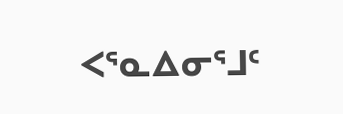ᐸᕐᓇᐃᓂᕐᒧᑦ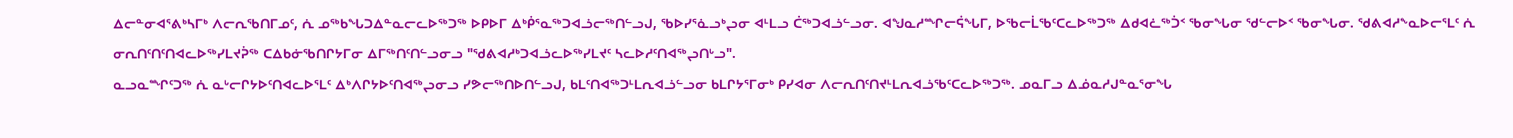ᐃᓕᓐᓂᐊᕐᕕᒃᓴᒥᒃ ᐱᓕᕆᖃᑎᒥᓄᑦ, ᕇ ᓄᖅᑲᖓᑐᐃᓐᓇᓕᓚᐅᖅᑐᖅ ᐅᑭᐅᒥ ᐃᒃᑮᕐᓇᖅᑐᐊᓘᓕᖅᑎᓪᓗᒍ, ᖃᐅᓯᕐᓈᓗᒃᖢᓂ ᐊᒻᒪᓗ ᑖᖅᑐᐊᓘᓪᓗᓂ. ᐊᖑᓇᓱᙱᓕᕌᖓᒥ, ᐅᖃᓕᒫᖃᑦᑕᓚᐅᖅᑐᖅ ᐃᑯᐊᓛᖅᑑᑉ ᖃᓂᖓᓂ ᖁᓪᓕᐅᑉ ᖃᓂᖓᓂ. ᖁᕕᐊᓱᖕᓇᐅᓕᕐᒪᑦ ᕇ ᓂᕆᑎᑦᑎᑦᑎᐊᓚᐅᖅᓯᒪᔪᕉᖅ ᑕᐃᑲᓃᖃᑎᒋᔭᒥᓂ ᐃᒥᖅᑎᑦᑎᓪᓗᓂᓗ "ᖁᕕᐊᓱᒃᑐᐊᓘᓚᐅᖅᓯᒪᔪᑦ ᓴᓚᐅᓱᑦᑎᐊᖅᖢᑎᒡᓗ".
ᓇᓗᓇᙱᑦᑐᖅ ᕇ ᓇᒡᓕᒋᔭᐅᑦᑎᐊᓚᐅᕐᒪᑦ ᐃᒃᐱᒋᔭᐅᑦᑎᐊᖅᖢᓂᓗ ᓯᕗᓕᖅᑎᐅᑎᓪᓗᒍ, ᑲᒪᑦᑎᐊᖅᑐᒻᒪᕆᐊᓘᓪᓗᓂ ᑲᒪᒋᔭᕐᒥᓂᒃ ᑭᓯᐊᓂ ᐱᓕᕆᑎᑦᑎᔪᒻᒪᕆᐊᓘᖃᑦᑕᓚᐅᖅᑐᖅ. ᓄᓇᒥᓗ ᐃᓅᓇᓱᒍᓐᓇᕐᓂᖓ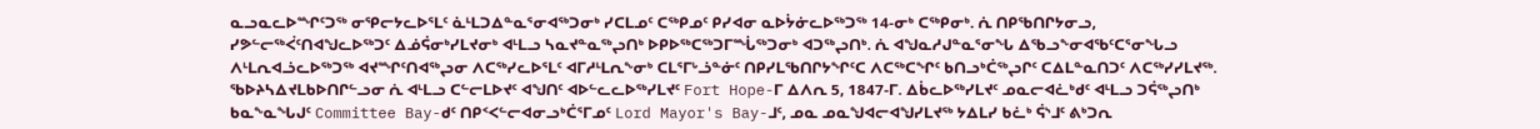ᓇᓗᓇᓚᐅᙱᑦᑐᖅ ᓂᕿᓕᔭᓚᐅᕐᒪᑦ ᓈᒻᒪᑐᐃᓐᓇᕐᓂᐊᖅᑐᓂᒃ ᓯᑕᒪᓄᑦ ᑕᖅᑭᓄᑦ ᑭᓯᐊᓂ ᓇᐅᔮᓃᓚᐅᖅᑐᖅ 14-ᓂᒃ ᑕᖅᑭᓂᒃ. ᕇ ᑎᑭᖃᑎᒋᔭᓂᓗ, ᓯᕗᓪᓕᖅᐹᑦᑎᐊᖑᓚᐅᖅᑐᑦ ᐃᓅᕌᓂᒃᓯᒪᔪᓂᒃ ᐊᒻᒪᓗ ᓴᓇᔪᓐᓇᖅᖢᑎᒃ ᐅᑭᐅᖅᑕᖅᑐᒥᙶᖅᑐᓂᒃ ᐊᑐᖅᖢᑎᒃ. ᕇ ᐊᖑᓇᓱᒍᓐᓇᕐᓂᖓ ᐃᖃᓗᖕᓂᐊᖃᑦᑕᕐᓂᖓᓗ ᐱᒻᒪᕆᐊᓘᓚᐅᖅᑐᖅ ᐊᔪᙱᑦᑎᐊᖅᖢᓂ ᐱᑕᖅᓯᓚᐅᕐᒪᑦ ᐊᒥᓱᒻᒪᕆᖕᓂᒃ ᑕᒪᕐᒥᒡᓘᓐᓃᑦ ᑎᑭᓯᒪᖃᑎᒋᔭᖏᑦᑕ ᐱᑕᖅᑕᖏᑦ ᑲᑎᓗᒃᑖᖅᖢᒋᑦ ᑕᐃᒪᓐᓇᑎᑐᑦ ᐱᑕᖅᓯᓯᒪᔪᖅ.
ᖃᐅᔨᓴᐃᔪᒪᑲᐅᑎᒋᓪᓗᓂ ᕇ ᐊᒻᒪᓗ ᑕᓪᓕᒪᐅᔪᑦ ᐊᖑᑎᑦ ᐊᐅᓪᓚᓚᐅᖅᓯᒪᔪᑦ Fort Hope-ᒥ ᐃᐱᕆ 5, 1847-ᒥ. ᐃᑳᓚᐅᖅᓯᒪᔪᑦ ᓄᓇᓕᐊᓛᒃᑯᑦ ᐊᒻᒪᓗ ᑐᕌᖅᖢᑎᒃ ᑲᓇᖕᓇᖓᒍᑦ Committee Bay-ᑯᑦ ᑎᑭᑉᐸᓪᓕᐊᓂᓗᒃᑖᕐᒥᓄᑦ Lord Mayor's Bay-ᒧᑦ, ᓄᓇ ᓄᓇᖑᐊᓕᐊᖑᓯᒪᔪᖅ ᔭᐃᒪᓯ ᑲᓛᒃ ᕌᔅᒧᑦ ᕕᒃᑐᕆ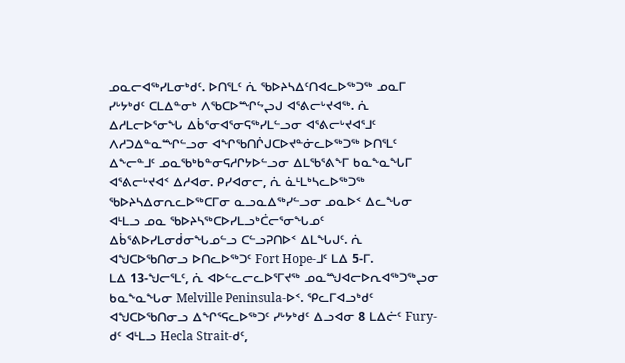ᓄᓇᓕᐊᖅᓯᒪᓂᒃᑯᑦ. ᐅᑎᕐᒪᑦ ᕇ ᖃᐅᔨᓴᐃᑦᑎᐊᓚᐅᖅᑐᖅ ᓄᓇᒥ ᓯᒡᔭᒃᑯᑦ ᑕᒪᐃᓐᓂᒃ ᐱᖃᑕᐅᙱᖦᖢᒍ ᐊᕐᕕᓕᒡᔪᐊᖅ. ᕇ ᐃᓱᒪᓕᐅᕐᓂᖓ ᐃᑳᕐᓂᐊᕐᓂᕋᖅᓯᒪᓪᓗᓂ ᐊᕐᕕᓕᒡᔪᐊᕐᒧᑦ ᐱᓱᑐᐃᓐᓇᙱᓪᓗᓂ ᐊᖏᖃᑎᒌᒍᑕᐅᔪᓐᓃᓚᐅᖅᑐᖅ ᐅᑎᕐᒪᑦ ᐃᖕᓕᓐᒧᑦ ᓄᓇᖃᒃᑲᓐᓂᕋᓱᒋᔭᐅᓪᓗᓂ ᐃᒪᖃᕐᕕᖕᒥ ᑲᓇᖕᓇᖓᒥ ᐊᕐᕕᓕᒡᔪᐊᑉ ᐃᓱᐊᓂ. ᑭᓯᐊᓂᓕ, ᕇ ᓈᒻᒪᒃᓴᓚᐅᖅᑐᖅ ᖃᐅᔨᓴᐃᓂᕆᓚᐅᖅᑕᒥᓂ ᓇᓗᓇᐃᖅᓯᓪᓗᓂ ᓄᓇᐅᑉ ᐃᓚᖓᓂ ᐊᒻᒪᓗ ᓄᓇ ᖃᐅᔨᓴᖅᑕᐅᓯᒪᓗᒃᑖᓕᕐᓂᖓᓄᑦ ᐃᑳᕐᕕᐅᓯᒪᓂᑰᓂᖓᓄᓪᓗ ᑕᓪᓗᕈᑎᐅᑉ ᐃᒪᖓᒍᑦ. ᕇ ᐊᖑᑕᐅᖃᑎᓂᓗ ᐅᑎᓚᐅᖅᑐᑦ Fort Hope-ᒧᑦ ᒪᐃ 5-ᒥ.
ᒪᐃ 13-ᖑᓕᕐᒪᑦ, ᕇ ᐊᐅᓪᓚᓕᓚᐅᕐᒥᔪᖅ ᓄᓇᙳᐊᓕᐅᕆᐊᖅᑐᖅᖢᓂ ᑲᓇᖕᓇᖓᓂ Melville Peninsula-ᐅᑉ. ᕿᓚᒥᐊᓗᒃᑯᑦ ᐊᖑᑕᐅᖃᑎᓂᓗ ᐃᖏᕐᕋᓚᐅᖅᑐᑦ ᓯᒡᔭᒃᑯᑦ ᐃᓗᐊᓂ 8 ᒪᐃᓖᑦ Fury-ᑯᑦ ᐊᒻᒪᓗ Hecla Strait-ᑯᑦ,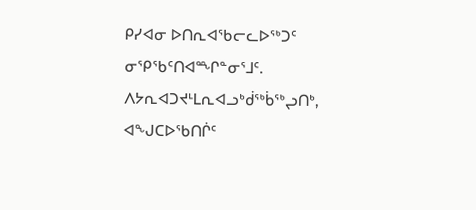ᑭᓯᐊᓂ ᐅᑎᕆᐊᖃᓕᓚᐅᖅᑐᑦ ᓂᕿᖃᑦᑎᐊᙱᓐᓂᕐᒧᑦ. ᐱᔭᕆᐊᑐᔪᒻᒪᕆᐊᓗᒃᑰᖅᑳᖅᖢᑎᒃ, ᐊᖑᑕᐅᖃᑎᒌᑦ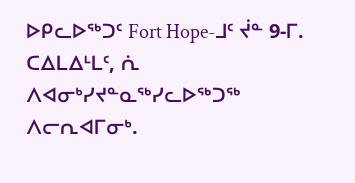ᐅᑭᓚᐅᖅᑐᑦ Fort Hope-ᒧᑦ ᔫᓐ 9-ᒥ. ᑕᐃᒪᐃᒻᒪᑦ, ᕇ ᐱᐊᓂᒃᓯᔪᓐᓇᖅᓯᓚᐅᖅᑐᖅ ᐱᓕᕆᐊᒥᓂᒃ.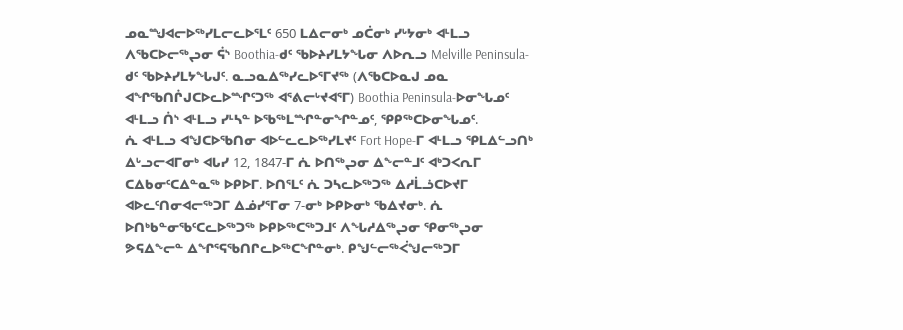ᓄᓇᙳᐊᓕᐅᖅᓯᒪᓕᓚᐅᕐᒪᑦ 650 ᒪᐃᓕᓂᒃ ᓄᑖᓂᒃ ᓯᒡᔭᓂᒃ ᐊᒻᒪᓗ ᐱᖃᑕᐅᓕᖅᖢᓂ ᕌᔅ Boothia-ᑯᑦ ᖃᐅᔨᓯᒪᔭᖓᓂ ᐱᐅᕆᓗ Melville Peninsula-ᑯᑦ ᖃᐅᔨᓯᒪᔭᖓᒍᑦ. ᓇᓗᓇᐃᖅᓯᓚᐅᕐᒥᔪᖅ (ᐱᖃᑕᐅᓇᒍ ᓄᓇ ᐊᖏᖃᑎᒌᒍᑕᐅᓚᐅᙱᑦᑐᖅ ᐊᕐᕕᓕᒡᔪᐊᕐᒥ) Boothia Peninsula-ᐅᓂᖓᓄᑦ ᐊᒻᒪᓗ ᑏᔅ ᐊᒻᒪᓗ ᓯᒻᓴᓐ ᐅᖃᖅᒪᙱᓐᓂᖏᓐᓄᑦ, ᕿᑭᖅᑕᐅᓂᖓᓄᑦ.
ᕇ ᐊᒻᒪᓗ ᐊᖑᑕᐅᖃᑎᓂ ᐊᐅᓪᓚᓚᐅᖅᓯᒪᔪᑦ Fort Hope-ᒥ ᐊᒻᒪᓗ ᕿᒪᐃᓪᓗᑎᒃ ᐃᒡᓗᓕᐊᒥᓂᒃ ᐊᒐᓯ 12, 1847-ᒥ ᕇ ᐅᑎᖅᖢᓂ ᐃᖕᓕᓐᒧᑦ ᐊᒃᑐᐸᕆᒥ ᑕᐃᑲᓂᑦᑕᐃᓐᓇᖅ ᐅᑭᐅᒥ. ᐅᑎᕐᒪᑦ ᕇ ᑐᓴᓚᐅᖅᑐᖅ ᐃᓱᒫᓘᑕᐅᔪᒥ ᐊᐅᓚᑦᑎᓂᐊᓕᖅᑐᒥ ᐃᓅᓯᕐᒥᓂ 7-ᓂᒃ ᐅᑭᐅᓂᒃ ᖃᐃᔪᓂᒃ. ᕇ ᐅᑎᒃᑲᓐᓂᖃᑦᑕᓚᐅᖅᑐᖅ ᐅᑭᐅᖅᑕᖅᑐᒧᑦ ᐱᖓᓱᐃᖅᖢᓂ ᕿᓂᖅᖢᓂ ᕗᕋᐃᖕᓕᓐ ᐃᖏᕐᕋᖃᑎᒋᓚᐅᖅᑕᖏᓐᓂᒃ. ᑭᖑᓪᓕᖅᐹᖑᓕᖅᑐᒥ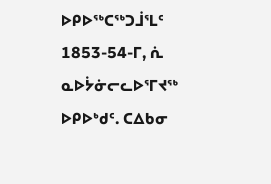ᐅᑭᐅᖅᑕᖅᑐᒨᕐᒪᑦ 1853-54-ᒥ, ᕇ ᓇᐅᔮᓃᓕᓚᐅᕐᒥᔪᖅ ᐅᑭᐅᒃᑯᑦ. ᑕᐃᑲᓂ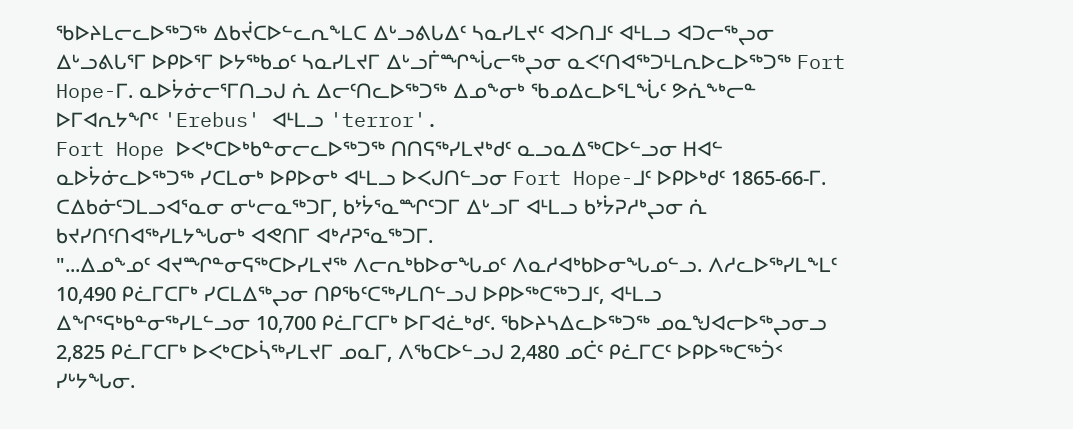ᖃᐅᔨᒪᓕᓚᐅᖅᑐᖅ ᐃᑲᔫᑕᐅᓪᓚᕆᖕᒪᑕ ᐃᒡᓗᕕᒐᐃᑦ ᓴᓇᓯᒪᔪᑦ ᐊᐳᑎᒧᑦ ᐊᒻᒪᓗ ᐊᑐᓕᖅᖢᓂ ᐃᒡᓗᕕᒐᕐᒥ ᐅᑭᐅᕐᒥ ᐅᔭᖅᑲᓄᑦ ᓴᓇᓯᒪᔪᒥ ᐃᒡᓗᒦᙱᖔᓕᖅᖢᓂ ᓇᐸᑦᑎᐊᖅᑐᒻᒪᕆᐅᓚᐅᖅᑐᖅ Fort Hope-ᒥ. ᓇᐅᔮᓃᓕᕐᒥᑎᓗᒍ ᕇ ᐃᓕᑦᑎᓚᐅᖅᑐᖅ ᐃᓄᖕᓂᒃ ᖃᓄᐃᓚᐅᕐᒪᖔᑦ ᕗᕇᖕᒃᓕᓐ ᐅᒥᐊᕆᔭᖏᑦ 'Erebus' ᐊᒻᒪᓗ 'terror'.
Fort Hope ᐅᐸᒃᑕᐅᒃᑲᓐᓂᓕᓚᐅᖅᑐᖅ ᑎᑎᕋᖅᓯᒪᔪᒃᑯᑦ ᓇᓗᓇᐃᖅᑕᐅᓪᓗᓂ ᕼᐊᓪ ᓇᐅᔮᓃᓚᐅᖅᑐᖅ ᓯᑕᒪᓂᒃ ᐅᑭᐅᓂᒃ ᐊᒻᒪᓗ ᐅᐸᒍᑎᓪᓗᓂ Fort Hope-ᒧᑦ ᐅᑭᐅᒃᑯᑦ 1865-66-ᒥ. ᑕᐃᑲᓃᑦᑐᒪᓗᐊᕐᓇᓂ ᓂᒡᓕᓇᖅᑐᒥ, ᑲᔾᔮᕐᓇᙱᑦᑐᒥ ᐃᒡᓗᒥ ᐊᒻᒪᓗ ᑲᔾᔮᕈᓱᒃᖢᓂ ᕇ ᑲᔪᓯᑎᑦᑎᐊᖅᓯᒪᔭᖓᓂᒃ ᐊᕙᑎᒥ ᐊᒃᓱᕈᕐᓇᖅᑐᒥ.
"...ᐃᓄᖕᓄᑦ ᐊᔪᙱᓐᓂᕋᖅᑕᐅᓯᒪᔪᖅ ᐱᓕᕆᒃᑲᐅᓂᖓᓄᑦ ᐱᓇᓱᐊᒃᑲᐅᓂᖓᓄᓪᓗ. ᐱᓱᓚᐅᖅᓯᒪᖕᒪᑦ 10,490 ᑭᓛᒥᑕᒥᒃ ᓯᑕᒪᐃᖅᖢᓂ ᑎᑭᖃᑦᑕᖅᓯᒪᑎᓪᓗᒍ ᐅᑭᐅᖅᑕᖅᑐᒧᑦ, ᐊᒻᒪᓗ ᐃᖏᕐᕋᒃᑲᓐᓂᖅᓯᒪᓪᓗᓂ 10,700 ᑭᓛᒥᑕᒥᒃ ᐅᒥᐊᓛᒃᑯᑦ. ᖃᐅᔨᓴᐃᓚᐅᖅᑐᖅ ᓄᓇᖑᐊᓕᐅᖅᖢᓂᓗ 2,825 ᑭᓛᒥᑕᒥᒃ ᐅᐸᒃᑕᐅᓵᖅᓯᒪᔪᒥ ᓄᓇᒥ, ᐱᖃᑕᐅᓪᓗᒍ 2,480 ᓄᑖᑦ ᑭᓛᒥᑕᑦ ᐅᑭᐅᖅᑕᖅᑑᑉ ᓯᒡᔭᖓᓂ.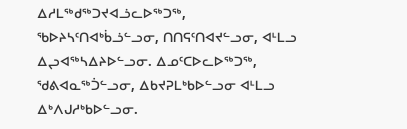ᐃᓱᒪᖅᑯᖅᑐᔪᐊᓘᓚᐅᖅᑐᖅ, ᖃᐅᔨᓴᑦᑎᐊᒃᑳᓘᓪᓗᓂ, ᑎᑎᕋᑦᑎᐊᔪᓪᓗᓂ, ᐊᒻᒪᓗ ᐃᖢᐊᖅᓴᐃᔨᐅᓪᓗᓂ. ᐃᓄᑦᑕᐅᓚᐅᖅᑐᖅ, ᖁᕕᐊᓇᖅᑑᓪᓗᓂ, ᐃᑲᔪᕈᒪᒃᑲᐅᓪᓗᓂ ᐊᒻᒪᓗ ᐃᒃᐱᒍᓱᒃᑲᐅᓪᓗᓂ.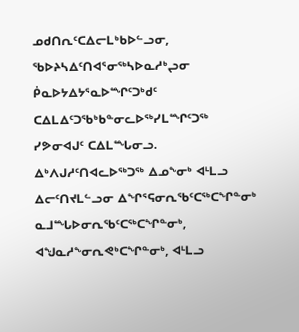ᓄᑯᑎᕆᑦᑕᐃᓕᒪᒃᑲᐅᓪᓗᓂ, ᖃᐅᔨᓴᐃᑦᑎᐊᕐᓂᖅᓴᐅᓇᓱᒃᖢᓂ ᑮᓇᐅᔭᐃᔭᕐᓇᐅᙱᑦᑐᒃᑯᑦ ᑕᐃᒪᐃᑦᑐᖃᒃᑲᓐᓂᓚᐅᖅᓯᒪᙱᑦᑐᖅ ᓯᕗᓂᐊᒍᑦ ᑕᐃᒪᙵᓂᓗ. ᐃᒃᐱᒍᓱᑦᑎᐊᓚᐅᖅᑐᖅ ᐃᓄᖕᓂᒃ ᐊᒻᒪᓗ ᐃᓕᑦᑎᔪᒪᓪᓗᓂ ᐃᖏᕐᕋᓂᕆᖃᑦᑕᖅᑕᖏᓐᓂᒃ ᓇᒧᙵᐅᓂᕆᖃᑦᑕᖅᑕᖏᓐᓂᒃ, ᐊᖑᓇᓱᖕᓂᕆᕙᒃᑕᖏᓐᓂᒃ, ᐊᒻᒪᓗ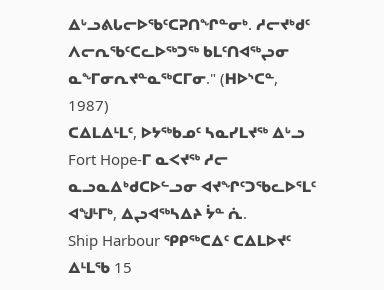ᐃᒡᓗᕕᒐᓕᐅᖃᑦᑕᕈᑎᖏᓐᓂᒃ. ᓱᓕᔪᒃᑯᑦ ᐱᓕᕆᖃᑦᑕᓚᐅᖅᑐᖅ ᑲᒪᑦᑎᐊᖅᖢᓂ ᓇᖕᒥᓂᕆᔪᓐᓇᖅᑕᒥᓂ." (ᕼᐅᔅᑕᓐ, 1987)
ᑕᐃᒪᐃᒻᒪᑦ, ᐅᔭᖅᑲᓄᑦ ᓴᓇᓯᒪᔪᖅ ᐃᒡᓗ Fort Hope-ᒥ ᓇᐸᔪᖅ ᓱᓕ ᓇᓗᓇᐃᒃᑯᑕᐅᓪᓗᓂ ᐊᔪᖏᑦᑐᖃᓚᐅᕐᒪᑦ ᐊᖑᒻᒥᒃ, ᐃᖢᐊᖅᓴᐃᔨ ᔮᓐ ᕇ.
Ship Harbour ᕿᑭᖅᑕᐃᑦ ᑕᐃᒪᐅᔪᑦ ᐃᒻᒪᖃ 15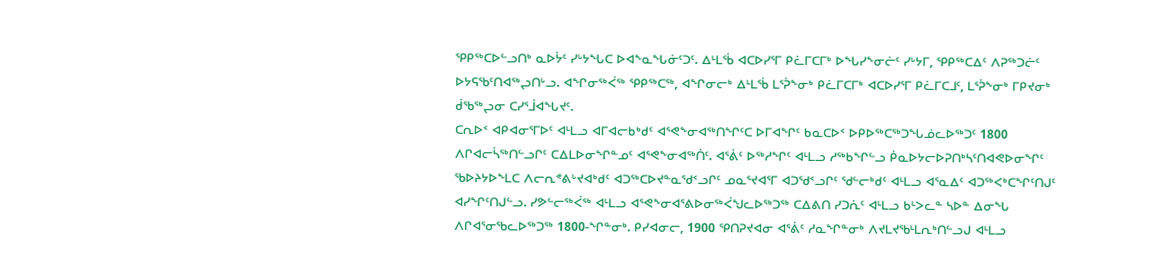ᕿᑭᖅᑕᐅᓪᓗᑎᒃ ᓇᐅᔮᑦ ᓯᒡᔭᖓᑕ ᐅᐊᖕᓇᖓᓃᑦᑐᑦ. ᐃᒻᒪᖄ ᐊᑕᐅᓯᕐᒥ ᑭᓛᒥᑕᒥᒃ ᐅᖓᓯᖕᓂᓖᑦ ᓯᒡᔭᒥ, ᕿᑭᖅᑕᐃᑦ ᐱᕈᖅᑐᓖᑦ ᐅᔭᕋᖃᑦᑎᐊᖅᖢᑎᒡᓗ. ᐊᖏᓂᖅᐹᖅ ᕿᑭᖅᑕᖅ, ᐊᖏᓂᓕᒃ ᐃᒻᒪᖄ ᒪᕐᕉᖕᓂᒃ ᑭᓛᒥᑕᒥᒃ ᐊᑕᐅᓯᕐᒥ ᑭᓛᒥᑕᒧᑦ, ᒪᕐᕉᖕᓂᒃ ᒥᑭᔪᓂᒃ ᑰᖃᖅᖢᓂ ᑕᓯᕐᒨᐊᖓᔪᑦ.
ᑕᕆᐅᑉ ᐊᑭᐊᓂᕐᒥᐅᑦ ᐊᒻᒪᓗ ᐊᒥᐊᓕᑲᒃᑯᑦ ᐊᕐᕙᖕᓂᐊᖅᑎᖏᑦᑕ ᐅᒥᐊᖏᑦ ᑲᓇᑕᐅᑉ ᐅᑭᐅᖅᑕᖅᑐᖓᓅᓚᐅᖅᑐᑦ 1800 ᐱᒋᐊᓕᓵᖅᑎᓪᓗᒋᑦ ᑕᐃᒪᐅᓂᖏᓐᓄᑦ ᐊᕐᕙᖕᓂᐊᖅᑏᑦ. ᐊᕐᕖᑦ ᐅᖅᓱᖏᑦ ᐊᒻᒪᓗ ᓱᖅᑲᖏᓪᓗ ᑮᓇᐅᔭᓕᐅᕈᑎᒃᓴᑦᑎᐊᕙᐅᓂᖏᑦ ᖃᐅᔨᔭᐅᖕᒪᑕ ᐱᓕᕆᕝᕕᒡᔪᐊᒃᑯᑦ ᐊᑐᖅᑕᐅᔪᓐᓇᖁᑉᓗᒋᑦ ᓄᓇᕐᔪᐊᕐᒥ ᐊᑐᖁᑉᓗᒋᑦ ᖁᓪᓕᒃᑯᑦ ᐊᒻᒪᓗ ᐊᕐᓇᐃᑦ ᐊᑐᖅᐸᒃᑕᖏᑦᑎᒍᑦ ᐊᓯᖏᑦᑎᒍᓪᓗ. ᓯᕗᓪᓕᖅᐹᖅ ᐊᒻᒪᓗ ᐊᕐᕙᖕᓂᐊᕐᕕᐅᓂᖅᐹᖑᓚᐅᖅᑐᖅ ᑕᐃᕕᑎ ᓯᑐᕇᑦ ᐊᒻᒪᓗ ᑲᒻᐳᓚᓐ ᓴᐅᓐ ᐃᓂᖓ ᐱᒋᐊᕐᓂᖃᓚᐅᖅᑐᖅ 1800-ᖏᓐᓂᒃ. ᑭᓯᐊᓂᓕ, 1900 ᕿᑎᕈᔪᐊᓂ ᐊᕐᕖᑦ ᓱᓇᖏᓐᓂᒃ ᐱᔪᒪᔪᖃᒻᒪᕆᒃᑎᓪᓗᒍ ᐊᒻᒪᓗ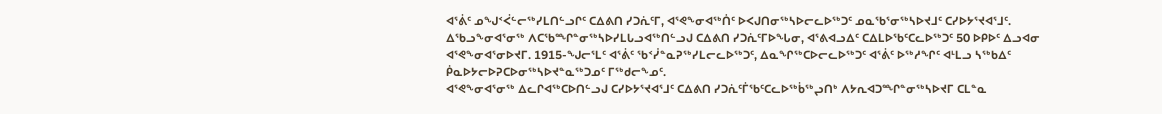ᐊᕐᕖᑦ ᓄᖑᑉᐹᓪᓕᖅᓯᒪᑎᓪᓗᒋᑦ ᑕᐃᕕᑎ ᓯᑐᕇᑦᒥ, ᐊᕐᕙᖕᓂᐊᖅᑏᑦ ᐅᐸᒍᑎᓂᖅᓴᐅᓕᓚᐅᖅᑐᑦ ᓄᓇᖃᕐᓂᖅᓴᐅᔪᒧᑦ ᑕᓯᐅᔭᕐᔪᐊᕐᒧᑦ. ᐃᖃᓗᖕᓂᐊᕐᓂᖅ ᐱᑕᖃᙱᓐᓂᖅᓴᐅᓯᒪᒐᓗᐊᖅᑎᓪᓗᒍ ᑕᐃᕕᑎ ᓯᑐᕇᑦᒥᐅᖓᓂ, ᐊᕐᕕᐊᓗᐃᑦ ᑕᐃᒪᐅᖃᑦᑕᓚᐅᖅᑐᑦ 50 ᐅᑭᐅᑦ ᐃᓗᐊᓂ ᐊᕐᕙᖕᓂᐊᕐᓂᐅᔪᒥ. 1915-ᖑᓕᕐᒪᑦ ᐊᕐᕖᑦ ᖃᑉᓰᓐᓇᕈᖅᓯᒪᓕᓚᐅᖅᑐᑦ, ᐃᓇᖏᖅᑕᐅᓕᓚᐅᖅᑐᑦ ᐊᕐᕖᑦ ᐅᖅᓱᖏᑦ ᐊᒻᒪᓗ ᓴᖅᑲᐃᑦ ᑮᓇᐅᔭᓕᐅᕈᑕᐅᓂᖅᓴᐅᔪᓐᓇᖅᑐᓄᑦ ᒥᖅᑯᓕᖕᓄᑦ.
ᐊᕐᕙᖕᓂᐊᕐᓂᖅ ᐃᓚᒋᐊᖅᑕᐅᑎᓪᓗᒍ ᑕᓯᐅᔭᕐᔪᐊᕐᒧᑦ ᑕᐃᕕᑎ ᓯᑐᕇᑦᒦᖃᑦᑕᓚᐅᖅᑳᖅᖢᑎᒃ ᐱᔭᕆᐊᑐᙱᓐᓂᖅᓴᐅᔪᒥ ᑕᒪᓐᓇ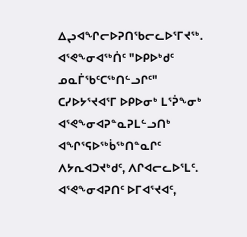ᐃᖢᐊᖏᓕᐅᕈᑎᖃᓕᓚᐅᕐᒥᔪᖅ. ᐊᕐᕙᖕᓂᐊᖅᑏᑦ "ᐅᑭᐅᒃᑯᑦ ᓄᓇᒦᖃᑦᑕᖅᑎᓪᓗᒋᑦ" ᑕᓯᐅᔭᕐᔪᐊᕐᒥ ᐅᑭᐅᓂᒃ ᒪᕐᕉᖕᓂᒃ ᐊᕐᕙᖕᓂᐊᕈᓐᓇᕈᒪᓪᓗᑎᒃ ᐊᖏᕐᕋᐅᖅᑳᖅᑎᓐᓇᒋᑦ ᐱᔭᕆᐊᑐᔪᒃᑯᑦ, ᐱᒋᐊᓕᓚᐅᕐᒪᑦ. ᐊᕐᕙᖕᓂᐊᕈᑎᑦ ᐅᒥᐊᕐᔪᐊᑦ,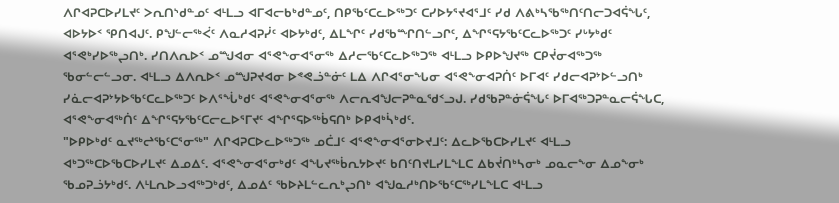ᐱᒋᐊᕈᑕᐅᓯᒪᔪᑦ ᐳᕆᑎᔅᑯᓐᓄᑦ ᐊᒻᒪᓗ ᐊᒥᐊᓕᑲᒃᑯᓐᓄᑦ, ᑎᑭᖃᑦᑕᓚᐅᖅᑐᑦ ᑕᓯᐅᔭᕐᔪᐊᕐᒧᑦ ᓯᑯ ᐱᕕᒃᓴᖃᖅᑎᑦᑎᓕᑐᐊᕌᖓᑦ, ᐊᐅᔭᐅᑉ ᕿᑎᐊᒍᑦ. ᑭᖑᓪᓕᖅᐹᑦ ᐱᓇᓱᐊᕈᓰᑦ ᐊᐅᔭᒃᑯᑦ, ᐃᒪᖏᑦ ᓯᑯᖃᙱᑎᓪᓗᒋᑦ, ᐃᖏᕐᕋᔭᖃᑦᑕᓚᐅᖅᑐᑦ ᓯᒡᔭᒃᑯᑦ ᐊᕐᕙᒃᓯᐅᖅᖢᑎᒃ. ᓯᑎᐱᕆᐅᑉ ᓄᙳᐊᓂ ᐊᕐᕙᖕᓂᐊᕐᓂᖅ ᐃᓱᓕᖃᑦᑕᓚᐅᖅᑐᖅ ᐊᒻᒪᓗ ᐅᑭᐅᖑᔪᖅ ᑕᑭᔫᓂᐊᖅᑐᖅ ᖃᓂᓪᓕᓪᓗᓂ. ᐊᒻᒪᓗ ᐃᐱᕆᐅᑉ ᓄᙳᕈᔪᐊᓂ ᐅᕝᕙᓘᓐᓃᑦ ᒪᐃ ᐱᒋᐊᕐᓂᖓᓂ ᐊᕐᕙᖕᓂᐊᕈᑏᑦ ᐅᒥᐊᑦ ᓯᑯᓕᐊᕈᔾᐅᓪᓗᑎᒃ ᓯᓈᓕᐊᕈᔾᔭᐅᖃᑦᑕᓚᐅᖅᑐᑦ ᐅᐱᕐᖔᒃᑯᑦ ᐊᕐᕙᖕᓂᐊᕐᓂᖅ ᐱᓕᕆᐊᖑᓕᕈᓐᓇᖁᑉᓗᒍ. ᓯᑯᖃᕈᓐᓃᕌᖓᑦ ᐅᒥᐊᖅᑐᕈᓐᓇᓕᕌᖓᑕ, ᐊᕐᕙᖕᓂᐊᖅᑏᑦ ᐃᖏᕐᕋᔭᖃᑦᑕᓕᓚᐅᕐᒥᔪᑦ ᐊᖏᕐᕋᐅᖅᑳᕋᑎᒃ ᐅᑭᐊᒃᓵᒃᑯᑦ.
"ᐅᑭᐅᒃᑯᑦ ᓇᔪᖅᖠᖃᑦᑕᕐᓂᖅ" ᐱᒋᐊᕈᑕᐅᓚᐅᖅᑐᖅ ᓄᑖᒧᑦ ᐊᕐᕙᖕᓂᐊᕐᓂᐅᔪᒧᑦ: ᐃᓚᐅᖃᑕᐅᓯᒪᔪᑦ ᐊᒻᒪᓗ ᐊᒃᑐᖅᑕᐅᖃᑕᐅᓯᒪᔪᑦ ᐃᓄᐃᑦ. ᐊᕐᕙᖕᓂᐊᕐᓂᒃᑯᑦ ᐊᖓᔪᖅᑳᕆᔭᐅᔪᑦ ᑲᑎᑦᑎᔪᒪᓯᒪᖕᒪᑕ ᐃᑲᔫᑎᒃᓴᓂᒃ ᓄᓇᓕᖕᓂ ᐃᓄᖕᓂᒃ ᖃᓄᕈᓘᔭᒃᑯᑦ. ᐱᒻᒪᕆᐅᓗᐊᖅᑐᒃᑯᑦ, ᐃᓄᐃᑦ ᖃᐅᔨᒪᓪᓚᕆᒃᖢᑎᒃ ᐊᖑᓇᓱᒃᑎᐅᖃᑦᑕᖅᓯᒪᖕᒪᑕ ᐊᒻᒪᓗ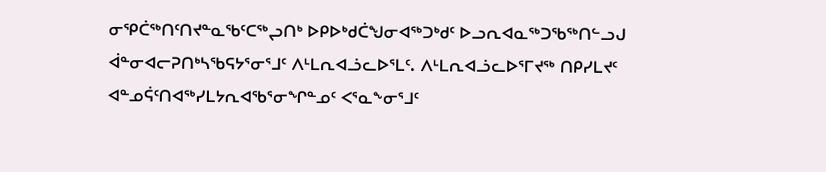ᓂᕿᑖᖅᑎᑦᑎᔪᓐᓇᖃᑦᑕᖅᖢᑎᒃ ᐅᑭᐅᒃᑯᑖᖑᓂᐊᖅᑐᒃᑯᑦ ᐅᓗᕆᐊᓇᖅᑐᖃᖅᑎᓪᓗᒍ ᐋᓐᓂᐊᓕᕈᑎᒃᓴᖃᕋᔭᕐᓂᕐᒧᑦ ᐱᒻᒪᕆᐊᓘᓚᐅᕐᒪᑦ. ᐱᒻᒪᕆᐊᓘᓚᐅᕐᒥᔪᖅ ᑎᑭᓯᒪᔪᑦ ᐊᓐᓄᕌᑦᑎᐊᖅᓯᒪᔭᕆᐊᖃᕐᓂᖏᓐᓄᑦ ᐸᕐᓇᖕᓂᕐᒧᑦ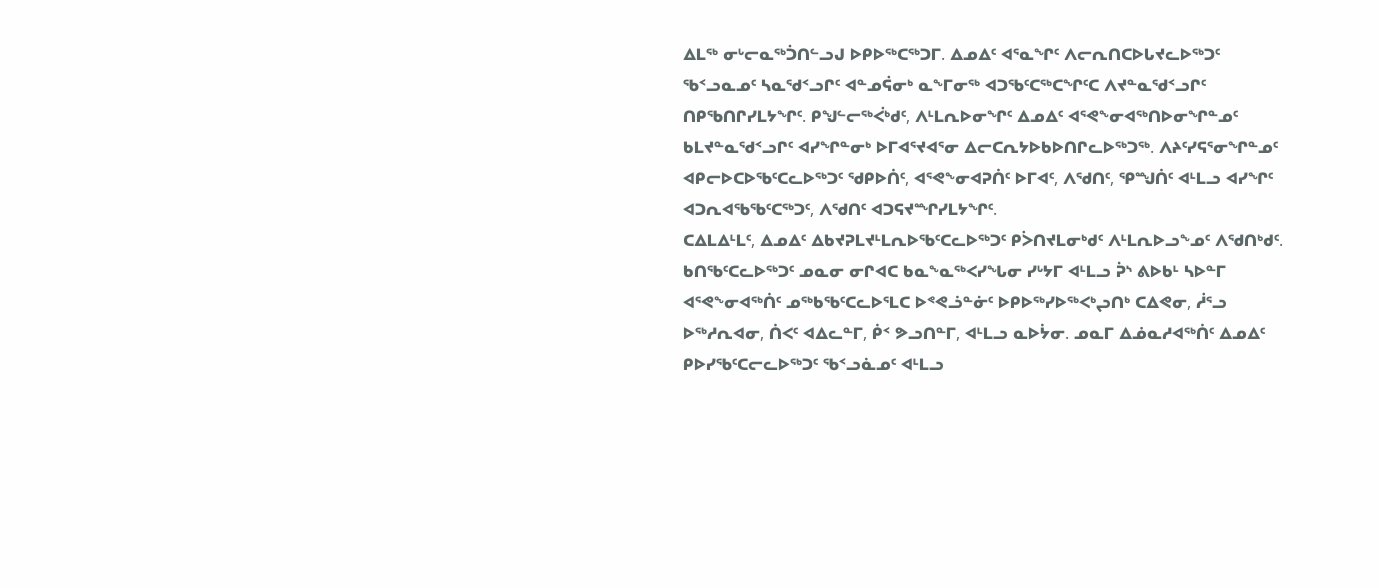ᐃᒪᖅ ᓂᒡᓕᓇᖅᑑᑎᓪᓗᒍ ᐅᑭᐅᖅᑕᖅᑐᒥ. ᐃᓄᐃᑦ ᐊᕐᓇᖏᑦ ᐱᓕᕆᑎᑕᐅᒐᔪᓚᐅᖅᑐᑦ ᖃᑉᓗᓇᓄᑦ ᓴᓇᖁᑉᓗᒋᑦ ᐊᓐᓄᕌᓂᒃ ᓇᖕᒥᓂᖅ ᐊᑐᖃᑦᑕᖅᑕᖏᑦᑕ ᐱᔪᓐᓇᖁᑉᓗᒋᑦ ᑎᑭᖃᑎᒋᓯᒪᔭᖏᑦ. ᑭᖑᓪᓕᖅᐹᒃᑯᑦ, ᐱᒻᒪᕆᐅᓂᖏᑦ ᐃᓄᐃᑦ ᐊᕐᕙᖕᓂᐊᖅᑎᐅᓂᖏᓐᓄᑦ ᑲᒪᔪᓐᓇᖁᑉᓗᒋᑦ ᐊᓯᖏᓐᓂᒃ ᐅᒥᐊᕐᔪᐊᕐᓂ ᐃᓕᑕᕆᔭᐅᑲᐅᑎᒋᓚᐅᖅᑐᖅ. ᐱᔨᑦᓯᕋᕐᓂᖏᓐᓄᑦ ᐊᑭᓕᐅᑕᐅᖃᑦᑕᓚᐅᖅᑐᑦ ᖁᑭᐅᑏᑦ, ᐊᕐᕙᖕᓂᐊᕈᑏᑦ ᐅᒥᐊᑦ, ᐱᖁᑎᑦ, ᕿᙳᑏᑦ ᐊᒻᒪᓗ ᐊᓯᖏᑦ ᐊᑐᕆᐊᖃᖃᑦᑕᖅᑐᑦ, ᐱᖁᑎᑦ ᐊᑐᕋᔪᙱᓯᒪᔭᖏᑦ.
ᑕᐃᒪᐃᒻᒪᑦ, ᐃᓄᐃᑦ ᐃᑲᔪᕈᒪᔪᒻᒪᕆᐅᖃᑦᑕᓚᐅᖅᑐᑦ ᑭᐴᑎᔪᒪᓂᒃᑯᑦ ᐱᒻᒪᕆᐅᓗᖕᓄᑦ ᐱᖁᑎᒃᑯᑦ. ᑲᑎᖃᑦᑕᓚᐅᖅᑐᑦ ᓄᓇᓂ ᓂᒋᐊᑕ ᑲᓇᖕᓇᖅᐸᓯᖓᓂ ᓯᒡᔭᒥ ᐊᒻᒪᓗ ᕉᔅ ᕕᐅᑲᒻ ᓴᐅᓐᒥ ᐊᕐᕙᖕᓂᐊᖅᑏᑦ ᓄᖅᑲᖃᑦᑕᓚᐅᕐᒪᑕ ᐅᕝᕙᓘᓐᓃᑦ ᐅᑭᐅᖅᓯᐅᖅᐸᒃᖢᑎᒃ ᑕᐃᕙᓂ, ᓲᕐᓗ ᐅᖅᓱᕆᐊᓂ, ᑏᐸᑦ ᐊᐃᓚᓐᒥ, ᑮᑉ ᕗᓗᑎᓐᒥ, ᐊᒻᒪᓗ ᓇᐅᔮᓂ. ᓄᓇᒥ ᐃᓅᓇᓱᐊᖅᑏᑦ ᐃᓄᐃᑦ ᑭᐅᓯᖃᑦᑕᓕᓚᐅᖅᑐᑦ ᖃᑉᓗᓈᓄᑦ ᐊᒻᒪᓗ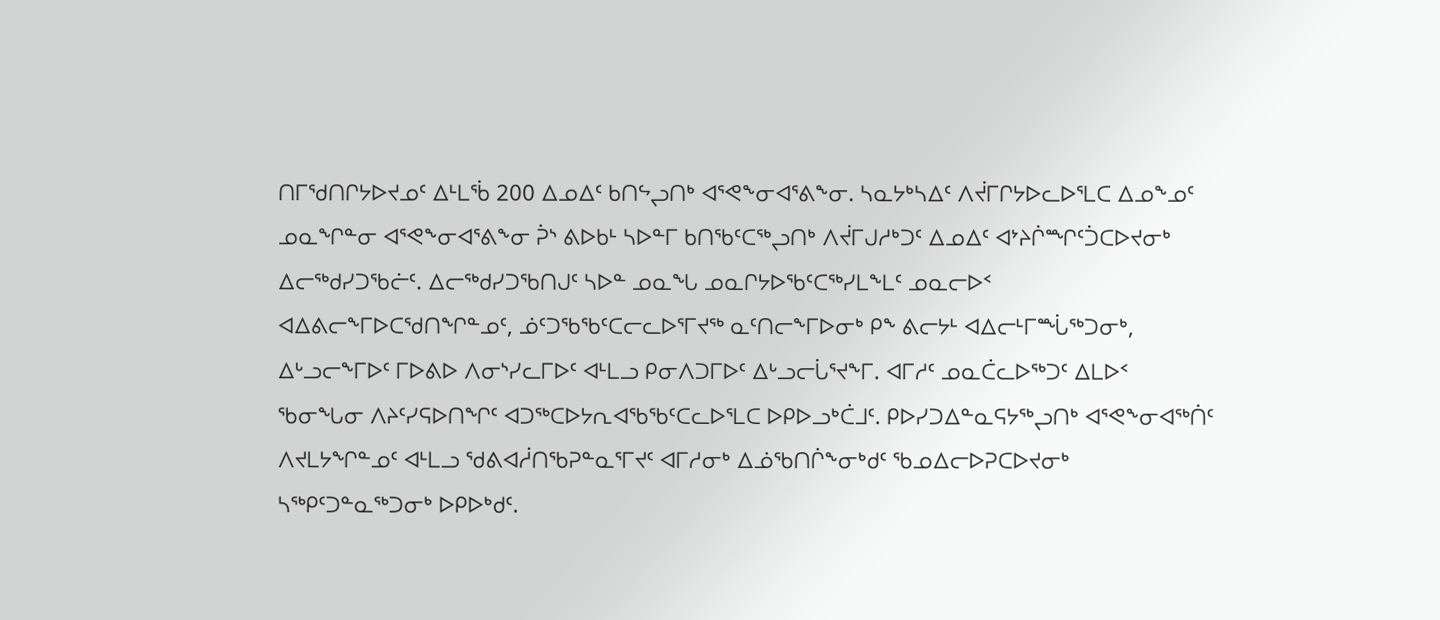ᑎᒥᖁᑎᒋᔭᐅᔪᓄᑦ ᐃᒻᒪᖄ 200 ᐃᓄᐃᑦ ᑲᑎᖦᖢᑎᒃ ᐊᕐᕙᖕᓂᐊᕐᕕᖕᓂ. ᓴᓇᔭᒃᓴᐃᑦ ᐱᔫᒥᒋᔭᐅᓚᐅᕐᒪᑕ ᐃᓄᖕᓄᑦ ᓄᓇᖏᓐᓂ ᐊᕐᕙᖕᓂᐊᕐᕕᖕᓂ ᕉᔅ ᕕᐅᑲᒻ ᓴᐅᓐᒥ ᑲᑎᖃᑦᑕᖅᖢᑎᒃ ᐱᔫᒥᒍᓱᒃᑐᑦ ᐃᓄᐃᑦ ᐊᔾᔨᒌᙱᑦᑑᑕᐅᔪᓂᒃ ᐃᓕᖅᑯᓯᑐᖃᓖᑦ. ᐃᓕᖅᑯᓯᑐᖃᑎᒍᑦ ᓴᐅᓐ ᓄᓇᖓ ᓄᓇᒋᔭᐅᖃᑦᑕᖅᓯᒪᖕᒪᑦ ᓄᓇᓕᐅᑉ ᐊᐃᕕᓕᖕᒥᐅᑕᖁᑎᖏᓐᓄᑦ, ᓅᑦᑐᖃᖃᑦᑕᓕᓚᐅᕐᒥᔪᖅ ᓇᑦᑎᓕᖕᒥᐅᓂᒃ ᑭᖕ ᕕᓕᔭᒻ ᐊᐃᓕᒻᒥᙶᖅᑐᓂᒃ, ᐃᒡᓗᓕᖕᒥᐅᑦ ᒥᐅᕕᐅ ᐱᓂᔅᓯᓚᒥᐅᑦ ᐊᒻᒪᓗ ᑭᓂᐱᑐᒥᐅᑦ ᐃᒡᓗᓕᒑᕐᔪᖕᒥ. ᐊᒥᓱᑦ ᓄᓇᑖᓚᐅᖅᑐᑦ ᐃᒪᐅᑉ ᖃᓂᖓᓂ ᐱᔨᑦᓯᕋᐅᑎᖏᑦ ᐊᑐᖅᑕᐅᔭᕆᐊᖃᖃᑦᑕᓚᐅᕐᒪᑕ ᐅᑭᐅᓗᒃᑖᒧᑦ. ᑭᐅᓯᑐᐃᓐᓇᕋᔭᖅᖢᑎᒃ ᐊᕐᕙᖕᓂᐊᖅᑏᑦ ᐱᔪᒪᔭᖏᓐᓄᑦ ᐊᒻᒪᓗ ᖁᕕᐊᓲᑎᖃᕈᓐᓇᕐᒥᔪᑦ ᐊᒥᓱᓂᒃ ᐃᓅᖃᑎᒌᖕᓂᒃᑯᑦ ᖃᓄᐃᓕᐅᕈᑕᐅᔪᓂᒃ ᓴᖅᑭᑦᑐᓐᓇᖅᑐᓂᒃ ᐅᑭᐅᒃᑯᑦ.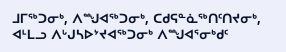ᒧᒥᖅᑐᓂᒃ, ᐱᙳᐊᖅᑐᓂᒃ, ᑕᑯᕋᓐᓈᖅᑎᑦᑎᔪᓂᒃ, ᐊᒻᒪᓗ ᐱᒡᒍᓴᐅᔾᔪᐊᖅᑐᓂᒃ ᐱᙳᐊᕐᓂᒃᑯᑦ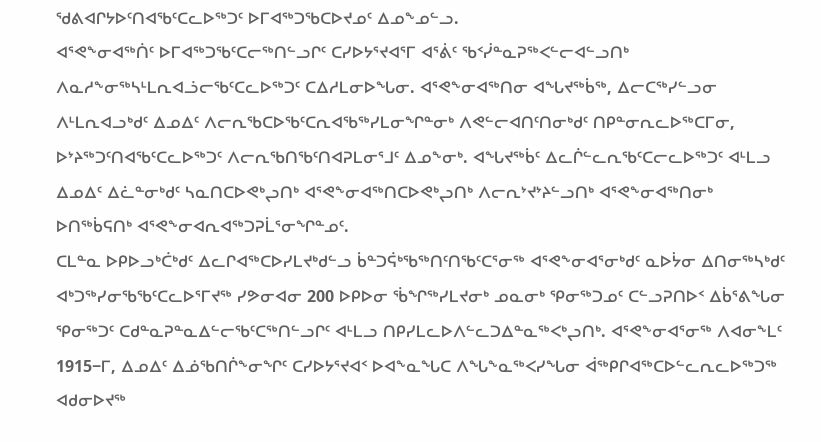ᖁᕕᐊᒋᔭᐅᑦᑎᐊᖃᑦᑕᓚᐅᖅᑐᑦ ᐅᒥᐊᖅᑐᖃᑕᐅᔪᓄᑦ ᐃᓄᖕᓄᓪᓗ.
ᐊᕐᕙᖕᓂᐊᖅᑏᑦ ᐅᒥᐊᖅᑐᖃᑦᑕᓕᖅᑎᓪᓗᒋᑦ ᑕᓯᐅᔭᕐᔪᐊᕐᒥ ᐊᕐᕖᑦ ᖃᑉᓰᓐᓇᕈᖅᐸᓪᓕᐊᓪᓗᑎᒃ ᐱᓇᓱᖕᓂᖅᓴᒻᒪᕆᐊᓘᓕᖃᑦᑕᓚᐅᖅᑐᑦ ᑕᐃᓱᒪᓂᐅᖓᓂ. ᐊᕐᕙᖕᓂᐊᖅᑎᓂ ᐊᖓᔪᖅᑳᖅ, ᐃᓕᑕᖅᓯᓪᓗᓂ ᐱᒻᒪᕆᐊᓗᒃᑯᑦ ᐃᓄᐃᑦ ᐱᓕᕆᖃᑕᐅᖃᑦᑕᕆᐊᖃᖅᓯᒪᓂᖏᓐᓂᒃ ᐱᕙᓪᓕᐊᑎᑦᑎᓂᒃᑯᑦ ᑎᑭᓐᓂᕆᓚᐅᖅᑕᒥᓂ, ᐅᔾᔨᖅᑐᑦᑎᐊᖃᑦᑕᓚᐅᖅᑐᑦ ᐱᓕᕆᖃᑎᖃᑦᑎᐊᕈᒪᓂᕐᒧᑦ ᐃᓄᖕᓂᒃ. ᐊᖓᔪᖅᑳᑦ ᐃᓚᒌᓪᓚᕆᖃᑦᑕᓕᓚᐅᖅᑐᑦ ᐊᒻᒪᓗ ᐃᓄᐃᑦ ᐃᓛᓐᓂᒃᑯᑦ ᓴᓇᑎᑕᐅᕙᒃᖢᑎᒃ ᐊᕐᕙᖕᓂᐊᖅᑎᑕᐅᕙᒃᖢᑎᒃ ᐱᓕᕆᔾᔪᔾᔨᓪᓗᑎᒃ ᐊᕐᕙᖕᓂᐊᖅᑎᓂᒃ ᐅᑎᖅᑳᕋᑎᒃ ᐊᕐᕙᖕᓂᐊᕆᐊᖅᑐᕈᒫᕐᓂᖏᓐᓄᑦ.
ᑕᒪᓐᓇ ᐅᑭᐅᓗᒃᑖᒃᑯᑦ ᐃᓚᒋᐊᖅᑕᐅᓯᒪᔪᒃᑯᓪᓗ ᑳᓐᑐᕌᒃᖃᖅᑎᑦᑎᖃᑦᑕᕐᓂᖅ ᐊᕐᕙᖕᓂᐊᕐᓂᒃᑯᑦ ᓇᐅᔮᓂ ᐃᑎᓂᖅᓴᒃᑯᑦ ᐊᒃᑐᖅᓯᓂᖃᖃᑦᑕᓚᐅᕐᒥᔪᖅ ᓯᕗᓂᐊᓂ 200 ᐅᑭᐅᓂ ᖄᖏᖅᓯᒪᔪᓂᒃ ᓄᓇᓂᒃ ᕿᓂᖅᑐᓄᑦ ᑕᓪᓗᕈᑎᐅᑉ ᐃᑳᕐᕕᖓᓂ ᕿᓂᖅᑐᑦ ᑕᑯᓐᓇᕈᓐᓇᐃᓪᓕᖃᑦᑕᖅᑎᓪᓗᒋᑦ ᐊᒻᒪᓗ ᑎᑭᓯᒪᓚᐅᐱᓪᓚᑐᐃᓐᓇᖅᐸᒃᖢᑎᒃ. ᐊᕐᕙᖕᓂᐊᕐᓂᖅ ᐱᐊᓂᖕᒪᑦ 1915−ᒥ, ᐃᓄᐃᑦ ᐃᓅᖃᑎᒌᖕᓂᖏᑦ ᑕᓯᐅᔭᕐᔪᐊᑉ ᐅᐊᖕᓇᖓᑕ ᐱᖓᖕᓇᖅᐸᓯᖓᓂ ᐋᖅᑭᒋᐊᖅᑕᐅᓪᓚᕆᓚᐅᖅᑐᖅ ᐊᑯᓂᐅᔪᖅ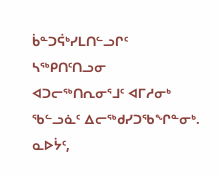ᑳᓐᑐᕌᒃᓯᒪᑎᓪᓗᒋᑦ ᓴᖅᑭᑎᑦᑎᓗᓂ ᐊᑐᓕᖅᑎᕆᓂᕐᒧᑦ ᐊᒥᓱᓂᒃ ᖃᓪᓗᓈᑦ ᐃᓕᖅᑯᓯᑐᖃᖏᓐᓂᒃ. ᓇᐅᔮᑦ,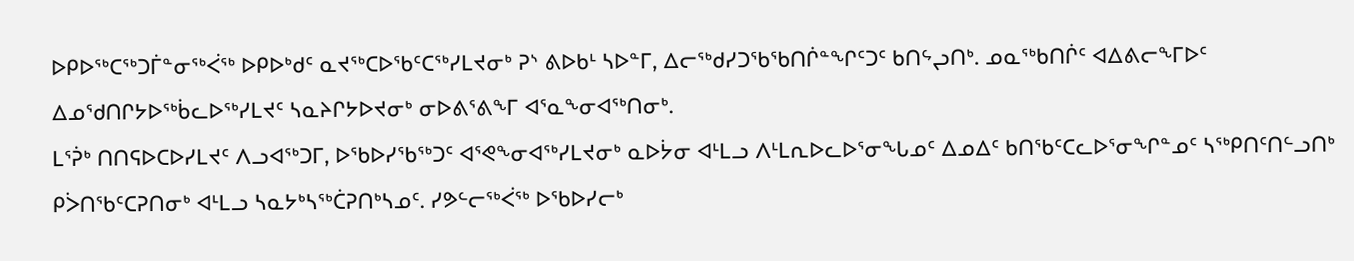ᐅᑭᐅᖅᑕᖅᑐᒦᓐᓂᖅᐹᖅ ᐅᑭᐅᒃᑯᑦ ᓇᔪᖅᑕᐅᖃᑦᑕᖅᓯᒪᔪᓂᒃ ᕈᔅ ᕕᐅᑲᒻ ᓴᐅᓐᒥ, ᐃᓕᖅᑯᓯᑐᖃᖃᑎᒌᓐᖏᑦᑐᑦ ᑲᑎᖦᖢᑎᒃ. ᓄᓇᖅᑲᑎᒌᑦ ᐊᐃᕕᓕᖕᒥᐅᑦ ᐃᓄᖁᑎᒋᔭᐅᖅᑳᓚᐅᖅᓯᒪᔪᑦ ᓴᓇᔨᒋᔭᐅᔪᓂᒃ ᓂᐅᕕᕐᕕᖕᒥ ᐊᕐᓇᖕᓂᐊᖅᑎᓂᒃ.
ᒪᕐᕉᒃ ᑎᑎᕋᐅᑕᐅᓯᒪᔪᑦ ᐱᓗᐊᖅᑐᒥ, ᐅᖃᐅᓯᖃᖅᑐᑦ ᐊᕐᕙᖕᓂᐊᖅᓯᒪᔪᓂᒃ ᓇᐅᔮᓂ ᐊᒻᒪᓗ ᐱᒻᒪᕆᐅᓚᐅᕐᓂᖓᓄᑦ ᐃᓄᐃᑦ ᑲᑎᖃᑦᑕᓚᐅᕐᓂᖏᓐᓄᑦ ᓴᖅᑭᑎᑦᑎᓪᓗᑎᒃ ᑭᐴᑎᖃᑦᑕᕈᑎᓂᒃ ᐊᒻᒪᓗ ᓴᓇᔭᒃᓴᖅᑖᕈᑎᒃᓴᓄᑦ. ᓯᕗᓪᓕᖅᐹᖅ ᐅᖃᐅᓯᓕᒃ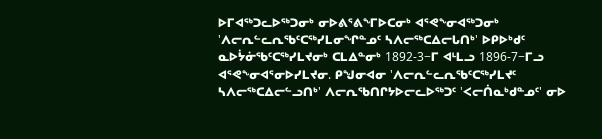ᐅᒥᐊᖅᑐᓚᐅᖅᑐᓂᒃ ᓂᐅᕕᕐᕕᖕᒥᐅᑕᓂᒃ ᐊᕐᕙᖕᓂᐊᖅᑐᓂᒃ 'ᐱᓕᕆᓪᓚᕆᖃᑦᑕᖅᓯᒪᓂᖏᓐᓄᑦ ᓴᐱᓕᖅᑕᐃᓕᒐᑎᒃ' ᐅᑭᐅᒃᑯᑦ ᓇᐅᔮᓃᖃᑦᑕᖅᓯᒪᔪᓂᒃ ᑕᒪᐃᓐᓂᒃ 1892-3−ᒥ ᐊᒻᒪᓗ 1896-7−ᒥᓗ ᐊᕐᕙᖕᓂᐊᕐᓂᐅᓯᒪᔪᓂ. ᑭᖑᓂᐊᓂ 'ᐱᓕᕆᓪᓚᕆᖃᑦᑕᖅᓯᒪᔪᑦ ᓴᐱᓕᖅᑕᐃᓕᓪᓗᑎᒃ' ᐱᓕᕆᖃᑎᒋᔭᐅᓕᓚᐅᖅᑐᑦ 'ᐸᓕᑏᓇᒃᑯᓐᓄᑦ' ᓂᐅ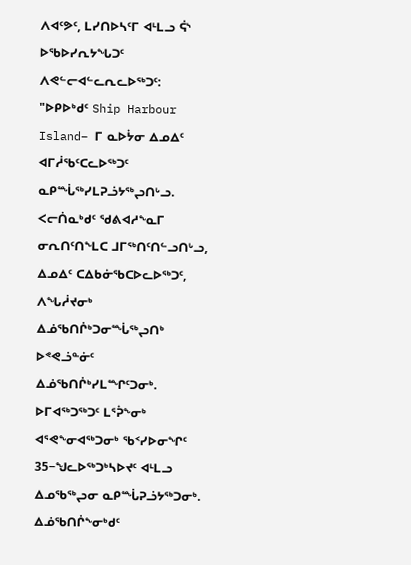ᐱᐊᑦᕗᑦ, ᒪᓯᑎᐅᓴᑦᒥ ᐊᒻᒪᓗ ᕌᔅ ᐅᖃᐅᓯᕆᔭᖓᑐᑦ ᐱᕙᓪᓕᐊᓪᓚᕆᓚᐅᖅᑐᑦ:
"ᐅᑭᐅᒃᑯᑦ Ship Harbour Island− ᒥ ᓇᐅᔮᓂ ᐃᓄᐃᑦ ᐊᒥᓲᖃᑦᑕᓚᐅᖅᑐᑦ ᓇᑭᙶᖅᓯᒪᕈᓘᔭᖅᖢᑎᒡᓗ. ᐸᓕᑏᓇᒃᑯᑦ ᖁᕕᐊᓱᖕᓇᒥ ᓂᕆᑎᑦᑎᖕᒪᑕ ᒧᒥᖅᑎᑦᑎᓪᓗᑎᒡᓗ, ᐃᓄᐃᑦ ᑕᐃᑲᓃᖃᑕᐅᓚᐅᖅᑐᑦ, ᐱᖓᓲᔪᓂᒃ ᐃᓅᖃᑎᒌᒃᑐᓂᙶᖅᖢᑎᒃ ᐅᕝᕙᓘᓐᓃᑦ ᐃᓅᖃᑎᒌᒃᓯᒪᙱᑦᑐᓂᒃ. ᐅᒥᐊᖅᑐᖅᑐᑦ ᒪᕐᕉᖕᓂᒃ ᐊᕐᕙᖕᓂᐊᖅᑐᓂᒃ ᖃᑉᓯᐅᓂᖏᑦ 35−ᖑᓚᐅᖅᑐᒃᓴᐅᔪᑦ ᐊᒻᒪᓗ ᐃᓄᖃᖅᖢᓂ ᓇᑭᙶᕈᓘᔭᖅᑐᓂᒃ. ᐃᓅᖃᑎᒌᖕᓂᒃᑯᑦ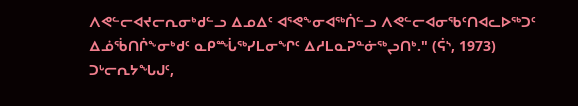ᐱᕙᓪᓕᐊᔪᓕᕆᓂᒃᑯᓪᓗ ᐃᓄᐃᑦ ᐊᕐᕙᖕᓂᐊᖅᑏᓪᓗ ᐱᕙᓪᓕᐊᓂᖃᑦᑎᐊᓚᐅᖅᑐᑦ ᐃᓅᖄᑎᒌᖕᓂᒃᑯᑦ ᓇᑭᙶᖅᓯᒪᓂᖏᑦ ᐃᓱᒪᓇᕈᓐᓃᖅᖢᑎᒃ." (ᕌᔅ, 1973)
ᑐᒡᓕᕆᔭᖓᒍᑦ,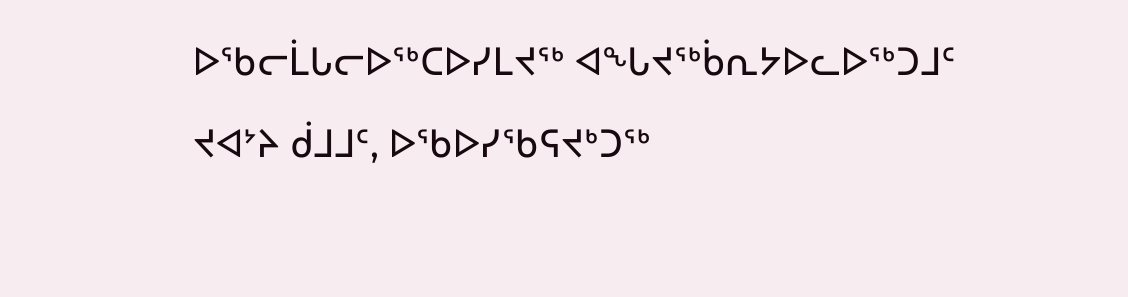ᐅᖃᓕᒫᒐᓕᐅᖅᑕᐅᓯᒪᔪᖅ ᐊᖓᔪᖅᑳᕆᔭᐅᓚᐅᖅᑐᒧᑦ ᔪᐊᔾᔨ ᑰᒧᒧᑦ, ᐅᖃᐅᓯᖃᕋᔪᒃᑐᖅ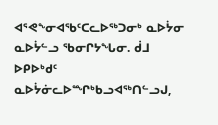ᐊᕐᕙᖕᓂᐊᖃᑦᑕᓚᐅᖅᑐᓂᒃ ᓇᐅᔮᓂ ᓇᐅᔮᓪᓗ ᖃᓂᒋᔭᖓᓂ. ᑰᒧ ᐅᑭᐅᒃᑯᑦ ᓇᐅᔮᓃᓚᐅᙱᒃᑲᓗᐊᖅᑎᓪᓗᒍ,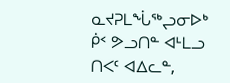ᓇᔪᕈᒪᖔᖅᖢᓂᐅᒃ ᑮᑉ ᕗᓗᑎᓐ ᐊᒻᒪᓗ ᑎᐸᑦ ᐊᐃᓚᓐ,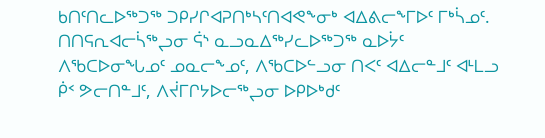ᑲᑎᑦᑎᓚᐅᖅᑐᖅ ᑐᑭᓯᒋᐊᕈᑎᒃᓴᑦᑎᐊᕙᖕᓂᒃ ᐊᐃᕕᓕᖕᒥᐅᑦ ᒥᒃᓵᓄᑦ. ᑎᑎᕋᕆᐊᓕᓵᖅᖢᓂ ᕌᔅ ᓇᓗᓇᐃᖅᓯᓚᐅᖅᑐᖅ ᓇᐅᔮᑦ ᐱᖃᑕᐅᓂᖓᓄᑦ ᓄᓇᓕᖕᓄᑦ, ᐱᖃᑕᐅᓪᓗᓂ ᑎᐸᑦ ᐊᐃᓕᓐᒧᑦ ᐊᒻᒪᓗ ᑮᑉ ᕗᓕᑎᓐᒧᑦ, ᐱᔫᒥᒋᔭᐅᓕᖅᖢᓂ ᐅᑭᐅᒃᑯᑦ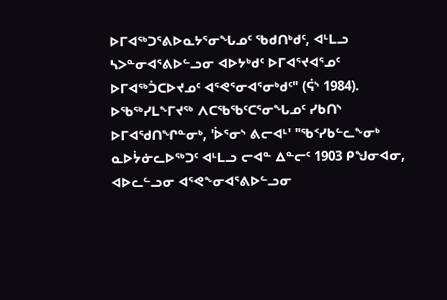ᐅᒥᐊᖅᑐᕐᕕᐅᓇᔭᕐᓂᖓᓄᑦ ᖃᑯᑎᒃᑯᑦ, ᐊᒻᒪᓗ ᓴᐳᓐᓂᐊᕐᕕᐅᓪᓗᓂ ᐊᐅᔭᒃᑯᑦ ᐅᒥᐊᕐᔪᐊᕐᓄᑦ ᐅᒥᐊᖅᑑᑕᐅᔪᓄᑦ ᐊᕐᕙᕐᓂᐊᕐᓂᒃᑯᑦ" (ᕌᔅ 1984). ᐅᖃᖅᓯᒪᖕᒥᔪᖅ ᐱᑕᖃᖃᑦᑕᕐᓂᖓᓄᑦ ᓯᑲᑎᔅ ᐅᒥᐊᖁᑎᖏᓐᓂᒃ, 'ᐆᕐᓂᔅ ᕕᓕᐊᒻ' "ᖃᑉᓯᑲᓪᓚᖕᓂᒃ ᓇᐅᔮᓃᓚᐅᖅᑐᑦ ᐊᒻᒪᓗ ᓕᐊᓐ ᐃᓐᓕᑦ 1903 ᑭᖑᓂᐊᓂ, ᐊᐅᓚᓪᓗᓂ ᐊᕐᕙᖕᓂᐊᕐᕕᐅᓪᓗᓂ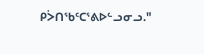ᑭᐴᑎᖃᑦᑕᕐᕕᐅᓪᓗᓂᓗ."